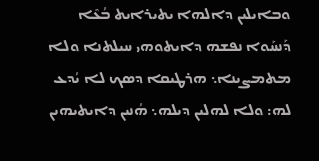ܘܒܐܝܠܝܢ ܕܐܠܗܐ ܝܬܝܪܐܝܬ ܒܳܥܶܐ ܕܰܢܚܰܘܐ ܢܦܫܗ ܕܐܝܬܘܗܝ ܚܝܠܬܢܐ ܘܠܐ ܡܬܡܨܝܢܐ܆ ܗܪܛܝܩܐ ܕܣܟ ܠܐ ܝܳܕܥ ܠܗ: ܘܠܐ ܠܗܠܝܢ ܕܝܠܗ܆ ܗܳܢܝܢ ܕܐܝܬܝܗܝܢ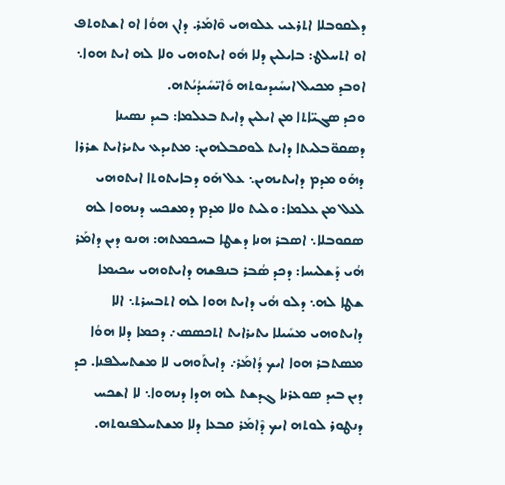ܕܠܩܘܒܠܐ ܐܬܪܥܝ ܥܠܘܗܝ ܘܶܐܡܰܪ. ܕܐܢ ܗܘܳܐ ܐܘ ܐܫܬܘܬܦ ܐܘ ܐܬܚܠܛ: ܒܐܝܠܝܢ ܕܠܐ ܗܽܘ ܐܝܬܘܗܝ ܘܠܐ ܠܗ ܐܝܬ ܗܘܐ܆ ܐܘܒܕ ܡܟܝܠ ܐܝܚܺܝܕܝܘܬܗ ܘܺܐܝ̈ܚܺܝܕܳܝܳܬܗ.
ܘܟܕ ܣܓܝ̈ܐܬܐ ܡܢ ܐܝܠܝܢ ܕܐܝܬ ܒܥܠܡܐ: ܒܝܕ ܢܣܝܢܐ ܕܣܩܘ̈ܒܠܝܬܐ ܕܐܝܬ ܠܘܩܒܠܗܝܢ: ܡܬܝܕܥ ܝܬܝܪܐܝܬ ܫܪܪܐ ܕܗܰܘ ܡܕܡ ܕܐܝܬܝܗܝܢ܆ ܥܠ ܗܰܘ ܕܒܐܝܬܘܬܐ ܐܝܬܘܗܝ ܠܥܠ ܡܢ ܥܠܡܐ: ܘܠܝܬ ܘܠܐ ܡܕܡ ܕܡܫܟܚ ܕܢܗܘܐ ܠܗ ܣܩܘܒܠܐ܆ ܐܣܒܪ ܗܢܐ ܕܫܛܐ ܒܚܟܡܬܗ: ܗܢܘ ܕܝܢ ܕܐܡܰܪ ܗܳܝ ܕܰܫܠܝܚܐ: ܕܟܕ ܣܳܒܪ ܒܢܦܫܗ ܕܐܝܬܘܗܝ ܚܟܝܡܐ ܫܛܐ ܠܗ܆ ܕܠܘ ܗܳܝ ܕܐܝܬ ܗܘܐ ܠܗ ܐܬܒܚܪܬ܆ ܐܠܐ ܕܐܝܬܘܗܝ ܡܚܺܝܠܐ ܝܬܝܪܐܝܬ ܐܬܟܣܣ܇ ܕܟܡܐ ܕܠܐ ܗܘܳܐ ܡܣܬܒܪ ܗܘܐ ܐܝܟ ܕܳܐܡܰܪ܇ ܕܐܝܬܰܘܗܝ ܠܐ ܡܫܬܚܠܦܢܐ. ܟܕ ܕܝܢ ܒܝܕ ܣܘܥܪܢܐ ܓܕܫܬ ܠܗ ܗܕܐ ܕܢܗܘܐ܆ ܠܐ ܐܫܟܚ ܕܢܛܘܪ ܠܘܬܗ ܐܝܟ ܕܶܐܡܰܪ ܩܒܥܐ ܕܠܐ ܡܫܬܚܠܦܢܘܬܗ.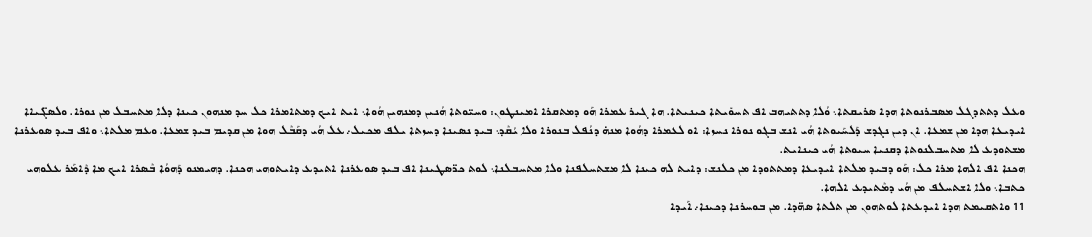ܘܥܠ ܕܬܬܕܓܠ ܡܣܒܪܢܘܬܐ ܗܕܐ ܣܪܝܩܬܐ܆ ܘܳܠܐ ܕܬܬܝܗܒ ܐܦ ܬܚܘܺܝܬܐ ܟܝܢܝܬܐ. ܗܐ ܓܝܪ ܥܡܪܐ ܗܰܘ ܕܡܬܩܪܐ ܐܡܝܢܛܘܢ: ܘܚܝ̈ܘܬܐ ܗܳܢܝܢ ܕܡܢܗܝܢ ܗܳܘܐ܆ ܐܝܬ ܐܝܟ ܕܡܬܐܡܪܐ ܟܠ ܚܕ ܡܢܗܘܢ ܟܝܢܐ ܕܠܐ ܡܬܚܒܠ ܡܢ ܢܘܪܐ. ܘܠܣܓ̈ܝܐܐ ܐܝܕܝܥܐ ܗܕܐ ܡܢ ܫܡܥܐ. ܐܢ ܕܝܢ ܢܓܕܫ ܕܰܠܚܰܝܘܬܐ ܗܳܝ ܐܢܫ ܒܓܘ ܢܘܪܐ ܢܚܙܐ: ܐܘ ܠܥܡܪܐ ܕܗܳܘܐ ܡܢܗ̇ ܕܢܳܦܠ ܒܢܘܪܐ ܘܠܐ ܝܳܩܶܕ܆ ܒܝܕ ܢܣܝܢܐ ܕܚܙܬܐ ܝܠܦ ܡܟܝܠ܇ ܥܠ ܗܳܝ ܕܩܰܒܶܠ ܗܘܐ ܡܢ ܩܕܝܡ ܒܝܕ ܫܡܥܐ. ܘܥܡ ܡܠܬܐ܆ ܘܐܦ ܒܝܕ ܣܘܥܪܢܐ ܡܫܬܘܕܥ ܠܐ ܡܬܚܒܠܢܘܬܐ ܕܩܢܝܐ ܚܝܘܬܐ ܗܳܝ ܟܝܢܐܝܬ.
ܗܟܢܐ ܐܦ ܐܠܗܐ ܡܪܐ ܟܠ: ܗܰܘ ܕܒܝܕ ܡܠܬܐ ܐܝܕܝܥܐ ܕܡܬܬܘܕܐ ܡܢ ܟܠܢܫ: ܕܐܝܬ ܠܗ ܟܝܢܐ ܠܐ ܡܫܬܚܠܦܢܐ ܘܠܐ ܡܬܚܒܠܢܐ܆ ܠܘܬ ܟܖ̈ܣܛܝܢܐ ܐܦ ܒܝܕ ܣܘܥܪܢܐ ܐܬܝܕܥ ܕܐܝܬܘܗܝ ܗܟܢܐ. ܕܗܝܡܢܘ ܕܰܗܘܳܐ ܒܶܣܪܐ ܐܝܟ ܡܐ ܕܶܐܡܰܪ ܥܠܘܗܝ ܟܬܒܐ܆ ܘܠܐ ܐܫܬܚܠܦ ܡܢ ܗܳܝ ܕܡܶܬܝܕܥ ܐܠܗܐ.
11 ܘܐܬܩܝܡܬ ܗܕܐ ܐܝܕܥܬܐ ܠܘܬܗܘܢ ܡܢ ܬܠܬܐ ܣܗ̈ܕܐ. ܡܢ ܒܘܚܪܢܐ ܕܟܝܢܐ܇ ܐܰܝܕܐ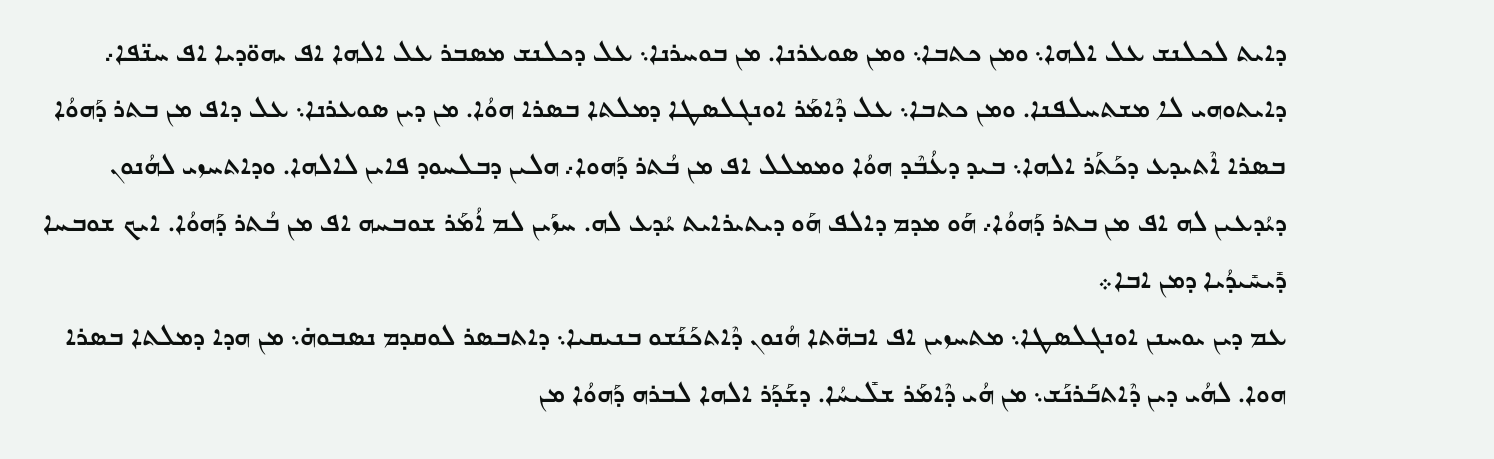ܕܐܝܬ ܠܟܠܢܫ ܥܠ ܐܠܗܐ܆ ܘܡܢ ܟܬܒܐ܆ ܘܡܢ ܣܘܥܪܢܐ. ܡܢ ܒܘܚܪܢܐ܆ ܥܠ ܕܟܠܢܫ ܡܣܒܪ ܥܠ ܐܠܗܐ ܐܦ ܝܗܘ̈ܕܝܐ ܐܦ ܚܢ̈ܦܐ܇ ܕܐܝܬܘܗܝ ܠܐ ܡܫܬܚܠܦܢܐ. ܘܡܢ ܟܬܒܐ܆ ܥܠ ܕܶܐܡܰܪ ܐܘܢܓܠܣܛܐ ܕܡܠܬܐ ܒܣܪܐ ܗܘܳܐ. ܡܢ ܕܝܢ ܣܘܥܪܢܐ܆ ܥܠ ܕܐܦ ܡܢ ܒܬܪ ܕܰܗܘܳܐ ܒܣܪܐ ܐܶܬܝܕܥ ܕܟܰܬܰܪ ܐܠܗܐ܆ ܒܝܕ ܕܥܳܒܶܕ ܗܘܳܐ ܘܡܡܠܠ ܐܦ ܡܢ ܒܳܬܪ ܕܰܗܘܐ܇ ܗܠܝܢ ܕܒܠܚܘܕ ܦܐܝܢ ܠܐܠܗܐ. ܘܕܐܬܚܙܝ ܠܗܳܢܘܢ ܕܝܳܕܥܝܢ ܠܗ ܐܦ ܡܢ ܒܬܪ ܕܰܗܘܳܐ܇ ܗܰܘ ܡܕܡ ܕܐܠܦ ܗܰܘ ܕܝܬܝܪܐܝܬ ܝܳܕܥ ܠܗ. ܚܙܰܝܢ ܠܡ ܐܳܡܰܪ ܫܘܒܚܗ ܐܦ ܡܢ ܒܳܬܪ ܕܰܗܘܳܐ. ܐܝܟ ܫܘܒܚܐ ܕܺܝܚܺܝܕܳܝܐ ܕܡܢ ܐܒܐ܀
ܥܡ ܕܝܢ ܝܘܚܢܢ ܐܘܢܓܠܣܛܐ܆ ܡܬܚܙܝܢ ܐܦ ܐܒܗ̈ܬܐ ܗܳܢܘܢ ܕܶܐܬܟܰܢܰܫܘ ܒܢܝܩܝܐ܆ ܕܐܬܒܣܪ ܠܘܩܕܡ ܢܣܒܘܗ̇܆ ܡܢ ܗܕܐ ܕܡܠܬܐ ܒܣܪܐ ܗܘܐ. ܠܗܳܝ ܕܝܢ ܕܶܐܬܒܰܪܢܰܫ܆ ܡܢ ܗܳܝ ܕܶܐܡܰܪ ܫܠܺܝܚܳܐ. ܕܫܰܕܰܪ ܐܠܗܐ ܠܒܪܗ ܕܰܗܘܳܐ ܡܢ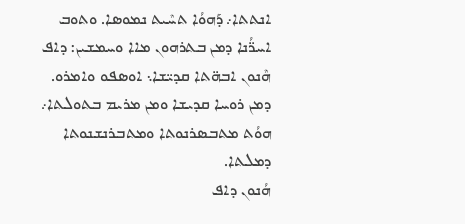ܐܢܬܬܐ܇ ܕܰܗܘܳܐ ܬܚܶܝܬ ܢܡܘܣܐ. ܘܬܘܒ ܐܚܖ̈ܳܢܐ ܕܡܢ ܒܬܪܗܘܢ ܡܐܐ ܘܚܡܫܝܢ: ܕܐܦ ܗܶܢܘܢ ܐܒܗ̈ܬܐ ܩܕܝ̈ܫܐ܆ ܐܘܣܦܘ ܘܐܡܪܘ. ܕܡܢ ܪܘܚܐ ܩܕܝܫܐ ܘܡܢ ܡܪܝܡ ܒܬܘܠܬܐ܇ ܗܘܳܬ ܡܬܒܣܪܢܘܬܐ ܘܡܬܒܪܢܫܢܘܬܐ ܕܡܠܬܐ.
ܗܳܢܘܢ ܕܐܦ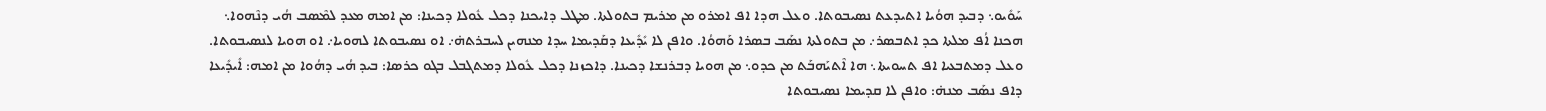ܚܰܘܺܝܘ܆ ܕܒܝܕ ܗܘܳܝܐ ܐܬܝܕܥܬ ܢܣܝܒܘܬܐ. ܘܥܠ ܗܕܐ ܐܦ ܐܡܪܘ ܡܢ ܡܪܝܡ ܒܬܘܠܬܐ. ܡܛܠ ܕܐܝܟܢܐ ܕܟܠ ܥܽܘܠܐ ܕܟܝܢܐ: ܡܢ ܐܡܗ ܡܥܕ ܠܡܶܣܒ ܗܳܝ ܕܢܶܗܘܐ܆ ܗܟܢܐ ܐܳܦ ܡܠܬܐ ܟܕ ܐܬܒܣܪ܇ ܡܢ ܒܬܘܠܬܐ ܢܣܰܒ ܒܣܪܐ ܘܰܗܘܳܐ. ܘܐܦܢ ܠܐ ܝܺܕܺܝܥܐ ܕܩܰܕܝܡܐ ܚܕܐ ܡܢܗܝܢ ܠܚܒܪܬܗ̇܇ ܐܘ ܢܣܝܒܘܬܐ ܠܗܘܝܐ܇ ܐܘ ܗܘܝܐ ܠܢܣܝܒܘܬܐ.
ܘܥܠ ܕܡܬܒܥܝܐ ܐܦ ܬܚܘܝܬܐ܆ ܗܐ ܐܶܬܝܰܗܒܰܬ ܡܢ ܟܕܘ܆ ܡܢ ܗܘܝܐ ܕܒܪܢܫܐ ܕܟܝܢܐ. ܕܐܟܙܢܐ ܕܟܠ ܥܽܘܠܐ ܕܡܬܓܒܠ ܒܓܘ ܟܪܣܐ: ܒܝܕ ܗܳܝ ܕܗܳܘܐ ܡܢ ܐܡܗ: ܐܺܝܕܺܝܥܐ ܕܐܦ ܢܣܰܒ ܡܢܗ̇: ܘܐܦܢ ܠܐ ܩܕܝܡܐ ܢܣܝܒܘܬܐ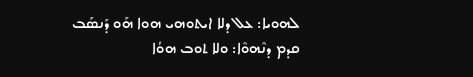ܠܗܘܝܐ: ܥܠ ܕܠܐ ܐܝܬܘܗܝ ܗܘܐ ܗܰܘ ܕܰܢܣܰܒ ܩܕܡ ܕܢܶܗܘܶܐ: ܘܠܐ ܬܘܒ ܗܘܳܐ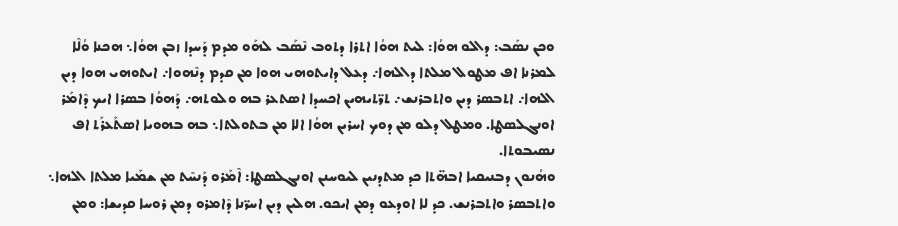ܘܟܢ ܢܣܰܒ: ܕܐܠܘ ܗܘܳܐ: ܠܝܬ ܗܘܳܐ ܐܬܪܐ ܕܬܘܒ ܢܶܣܰܒ ܠܗܰܘ ܡܕܡ ܕܰܚܕܐ ܙܒܢ ܗܘܳܐ܆ ܗܟܢܐ ܘܳܠܶܐ ܠܡܪܢܐ ܐܦ ܡܛܘܠ ܡܠܬܐ ܕܐܠܗܐ܇ ܕܥܠ ܕܐܝܬܘܗܝ ܗܘܐ ܡܢ ܩܕܡ ܕܢܶܗܘܐ܇ ܐܝܬܘܗܝ ܗܘܐ ܕܝܢ ܐܠܗܐ܇ ܐܬܒܣܪ ܕܝܢ ܘܐܬܒܪܢܫ܇ ܬܖ̈ܬܝܗܝܢ ܐܟܚܕܐ ܐܣܬܥܪ ܒܗ ܘܠܘܬܗ܇ ܕܰܗܘܳܐ ܒܣܪܐ ܐܝܟ ܕܶܐܡܰܪ ܐܘܢܓܠܣܛܐ. ܘܡܛܠ ܕܠܘ ܡܢ ܕܘܟ ܐܚܪܝܢ ܗܘܳܐ ܐܠܐ ܡܢ ܒܬܘܠܬܐ܆ ܒܗ ܒܗܘܝܐ ܐܣܬܰܥܪܰܬ ܐܦ ܢܣܝܒܘܬܐ.
ܘܗܳܢܘܢ ܕܒܢܝܩܝܐ ܐܒܗ̈ܬܐ ܟܕ ܡܬܕܢܝܢ ܠܝܘܚܢܢ ܐܘܢܓܠܣܛܐ: ܐܶܡܰܪܘ ܕܰܢܚܶܬ ܡܢ ܫܡܰܝܐ ܡܠܬܐ ܐܠܗܐ܆ ܘܐܬܒܣܪ ܘܐܬܒܪܢܫ. ܟܕ ܠܐ ܐܘܕܥܘ ܕܡܢ ܐܝܟܘ. ܗܠܝܢ ܕܝܢ ܐܚܖ̈ܢܐ ܕܶܐܡܪܘ ܕܡܢ ܪܘܚܐ ܩܕܝܫܐ: ܘܡܢ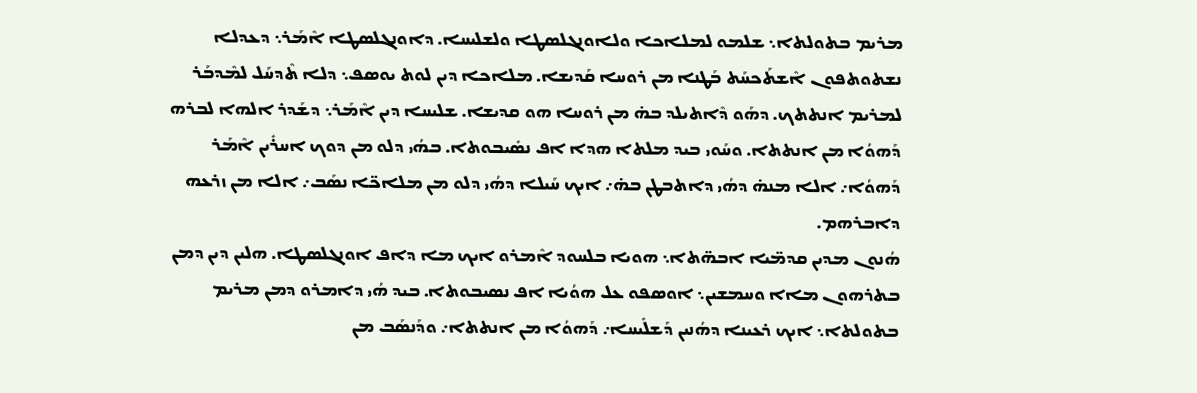ܡܪܝܡ ܒܬܘܠܬܐ܆ ܫܠܡܘ ܠܡܠܐܟܐ ܘܠܐܘܢܓܠܣܛܐ ܘܠܫܠܝܚܐ. ܕܐܘܢܓܠܣܛܐ ܐܶܡܰܪ܆ ܕܥܕܠܐ ܢܫܬܘܬܦܘܢ ܐܶܫܬܰܟܚܰܬ ܒܰܛܢܐ ܡܢ ܪܘܚܐ ܩܰܕܝܫܐ. ܡܠܐܟܐ ܕܝܢ ܠܘܬ ܝܘܣܦ܆ ܕܠܐ ܬܶܕܚܰܠ ܠܡܶܕܒܰܪ ܠܡܪܝܡ ܐܢܬܬܟ. ܕܗܰܘ ܕܶܐܬܝܠܕ ܒܗ̇ ܡܢ ܪܘܚܐ ܗܘ ܩܕܝܫܐ. ܫܠܝܚܐ ܕܝܢ ܐܶܡܰܪ܆ ܕܫܰܕܪ ܐܠܗܐ ܠܒܪܗ ܕܰܗܘܳܐ ܡܢ ܐܢܬܬܐ. ܘܚܰܘܝ ܒܝܕ ܡܠܬܐ ܗܕܐ ܐܦ ܢܣܺܝܒܘܬܐ. ܒܗܳܝ ܕܠܘ ܡܢ ܕܘܟ ܐܚܪܺܝܢ ܐܶܡܰܪ ܕܰܗܘܳܐ܇ ܐܠܐ ܡܢܗ̇ ܕܗܳܝ ܕܐܬܒܛܢ ܒܗ̇܇ ܐܝܟ ܚܰܝܠܐ ܕܗܳܝ ܕܠܘ ܡܢ ܡܠܐܟ̈ܐ ܢܣܰܒ܇ ܐܠܐ ܡܢ ܙܪܥܗ ܕܐܒܪܗܡ.
ܗܳܢܘܢ ܡܕܝܢ ܩܕܡ̈ܝܐ ܐܒܗ̈ܬܐ܆ ܗܘܝܐ ܒܠܚܘܕ ܐܶܡܪܘ ܐܝܟ ܡܐ ܕܐܦ ܐܘܢܓܠܣܛܐ. ܗܠܝܢ ܕܝܢ ܕܡܢ ܒܬܪܗܘܢ ܡܐܐ ܘܚܡܫܝܢ܆ ܐܘܣܦܘ ܥܠ ܗܘܳܝܐ ܐܦ ܢܣܝܒܘܬܐ. ܒܝܕ ܗܳܝ ܕܐܡܪܘ ܕܡܢ ܡܪܝܡ ܒܬܘܠܬܐ܆ ܐܝܟ ܪܥܝܢܐ ܕܗܳܢܝܢ ܕܰܫܠܺܝܚܐ܇ ܕܰܗܘܳܐ ܡܢ ܐܢܬܬܐ܇ ܘܕܰܢܣܰܒ ܡܢ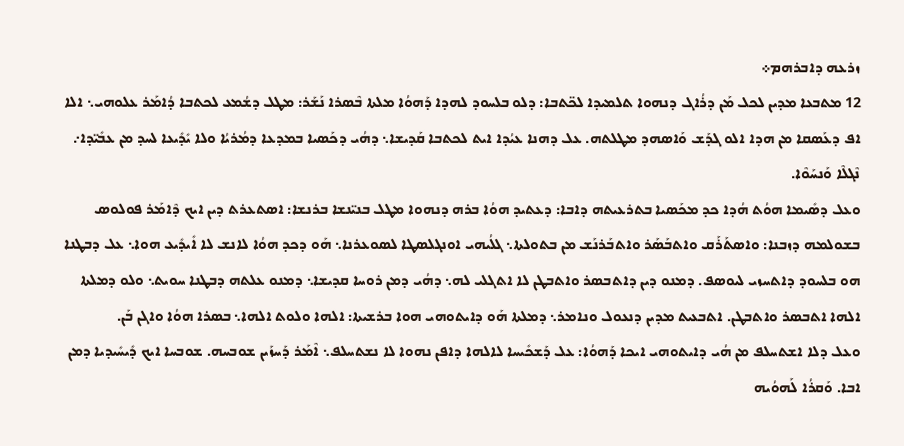ܙܪܥܗ ܕܐܒܪܗܡ܀
12 ܡܬܒܥܐ ܡܕܝܢ ܠܟܠ ܡܰܢ ܕܪܳܐܓ ܕܢܗܘܐ ܬܠܡܝܕܐ ܠܟ̈ܬܒܐ: ܕܠܘ ܒܠܚܘܕ ܠܗܕܐ ܕܰܗܘܳܐ ܡܠܬܐ ܒܶܣܪܐ ܢܰܫܰܪ: ܡܛܠ ܕܫܳܡܥ ܠܟܬܒܐ ܕܳܐܡܰܪ ܥܠܘܗܝ܆ ܐܠܐ ܐܦ ܕܥܰܣܩܐ ܡܢ ܗܕܐ ܐܠܘ ܓܕܰܫ ܘܰܐܣܗܕ ܡܛܠܬܗ. ܥܠ ܕܗܢܐ ܥܝܳܕܐ ܐܝܬ ܠܟܬܒܐ ܩܰܕܝܫܐ܆ ܕܗܳܝ ܕܟܰܣܝܐ ܒܡܕܥܐ ܕܡܳܪܝܳܐ ܘܠܐ ܝܺܕܺܝܥܐ ܠܚܕ ܡܢ ܥܒܺܝ̈ܕܐ܇ ܢܶܓܠܶܐ ܘܰܢܚܰܘܶܐ.
ܘܥܠ ܕܣܺܝܡܐ ܗܘܳܬ ܗܳܕܐ ܟܕ ܡܟܰܣܝܐ ܒܬܪܥܝܬܗ ܕܐܒܐ: ܕܥܬܝܕ ܗܘܳܐ ܒܪܗ ܕܢܗܘܐ ܡܛܠ ܒܢܝ̈ܢܫܐ ܒܪܢܫܐ: ܐܣܬܥܪܬ ܕܝܢ ܐܝܟ ܕܶܐܡܰܪ ܦܘܠܘܣ ܒܫܘܠܡܗ ܕܙܒܢܐ: ܘܐܣܬܰܪܰܩ ܘܐܬܒܰܣܰܪ ܘܐܬܒܰܪܢܰܫ ܡܢ ܒܬܘܠܬܐ܆ ܓܠܳܝܗܝ ܐܘܢܓܠܣܛܐ ܠܣܘܥܪܢܐ܆ ܗܰܘ ܕܟܕ ܗܘܳܐ ܠܐܢܫ ܠܐ ܐܺܝܕܺܝܥ ܗܘܐ܆ ܥܠ ܕܒܛܢܐ ܗܘ ܒܠܚܘܕ ܕܐܬܚܙܝ ܠܝܘܣܦ. ܕܡܢܘ ܕܝܢ ܕܐܬܒܣܪ ܘܐܬܒܛܢ ܠܐ ܐܬܓܠܝ ܠܗ܆ ܕܗܳܝ ܕܡܢ ܪܘܚܐ ܩܕܝܫܐ܆ ܕܡܢܘ ܥܠܬܗ ܕܒܛܢܐ ܚܘܝܬ܆ ܘܠܘ ܕܡܠܬܐ ܐܠܗܐ ܐܬܒܣܪ ܘܐܬܒܛܢ. ܐܬܒܥܝܬ ܡܕܝܢ ܕܢܥܘܠ ܘܢܐܡܪ܆ ܕܡܠܬܐ ܗܰܘ ܕܐܝܬܘܗܝ ܗܘܐ ܒܪܫܝܬܐ: ܐܠܗܐ ܘܠܘܬ ܐܠܗܐ܆ ܒܣܪܐ ܗܘܳܐ ܘܐܓܢ ܒܰܢ.
ܘܥܠ ܕܠܐ ܐܫܬܚܠܦ ܡܢ ܗܳܝ ܕܐܝܬܘܗܝ ܐܝܟܐ ܕܰܗܘܳܐ: ܥܠ ܕܰܫܟܺܝܚܐ ܠܐܠܗܐ ܕܐܦܢ ܢܗܘܐ ܠܐ ܢܫܬܚܠܦ܆ ܐܶܡܰܪ ܕܰܚܙܰܝܢ ܫܘܒܚܗ. ܫܘܒܚܐ ܐܝܟ ܕܺܝܚܺܝܕܝܐ ܕܡܢ ܐܒܐ. ܘܰܩܪܳܐ ܠܰܗܘܳܝܗ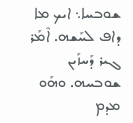ܫܘܒܚܐ܆ ܐܝܟ ܡܐ ܕܐܦ ܠܚܰܫܗ. ܐܶܡܰܪ ܓܝܪ ܕܰܚܙܰܝܢ ܫܘܒܚܗ. ܘܗܰܘ ܡܕܡ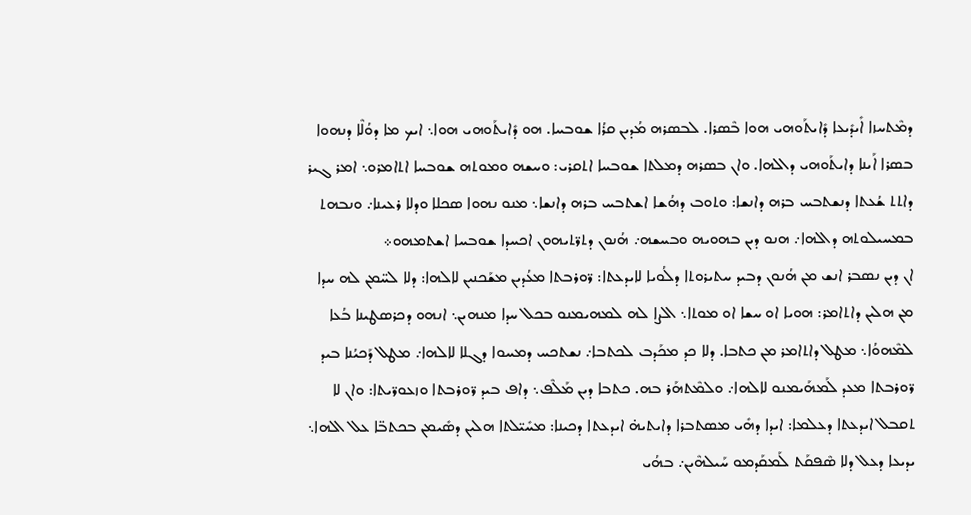ܕܡܶܬܚܙܐ ܐܺܝܕܺܝܥܐ ܕܺܐܝܬܰܘܗܝ ܗܘܐ ܒܶܣܪܐ. ܠܒܣܪܗ ܡܳܕܝܢ ܩܪܳܐ ܫܘܒܚܐ. ܗܘ ܕܺܐܝܬܰܘܗܝ ܗܘܐ܆ ܐܝܟ ܡܐ ܕܘܳܠܶܐ ܕܢܗܘܐ ܒܣܪܐ ܐܰܝܢܐ ܕܐܝܬܰܘܗܝ ܕܐܠܗܐ. ܘܐܢ ܒܣܪܗ ܕܡܠܬܐ ܫܘܒܚܐ ܐܬܩܪܝ: ܘܚܫܗ ܘܡܘܬܗ ܫܘܒܚܐ ܐܬܐܡܪܘ܆ ܐܡܪ ܓܝܪ ܕܐܬܬ ܫܳܥܬܐ ܕܢܫܬܒܚ ܒܪܗ ܕܐܢܫܐ: ܘܬܘܒ ܕܗܳܫܐ ܐܫܬܒܚ ܒܪܗ ܕܐܢܫܐ܆ ܡܢܘ ܢܗܘܐ ܣܟܠܐ ܘܕܠܐ ܪܥܝܢܐ܇ ܘܢܒܗܬ ܒܡܚܝܠܘܬܗ ܕܐܠܗܐ܇ ܗܢܘ ܕܝܢ ܒܗܘܝܗ ܘܒܚܫܗ܇ ܗܳܢܘܢ ܕܬܖ̈ܬܝܗܘܢ ܐܟܚܕܐ ܫܘܒܚܐ ܐܫܬܡܗܘ܀
ܐܢ ܕܝܢ ܢܣܒܪ ܐܢܫ ܡܢ ܗܳܢܘܢ ܕܒܝܕ ܚܬܝܪܘܬܐ ܕܠܳܘܝܐ ܠܐܝܕܥܬܐ: ܖ̈ܘܪܒܬܐ ܡܥܳܕܝܢ ܡܫܰܟܢܝܢ ܠܐܠܗܐ: ܕܠܐ ܠܚ̈ܡܢ ܠܗ ܚܕܐ ܡܢ ܗܠܝܢ ܕܐܬܐܡܪ: ܗܘܝܐ ܐܘ ܚܫܐ ܐܘ ܡܘܬܐ܆ ܐܠܨܐ ܠܗ ܠܡܗܝܡܢܘ ܒܟܠ ܚܕܐ ܡܢܗܝܢ܆ ܐܢܗܘ ܕܟܪܣܛܝܢܐ ܒܳܥܐ ܠܡܶܗܘܳܐ܆ ܡܛܠ ܕܐܬܐܡܪ ܡܢ ܟܬܒܐ. ܕܠܐ ܟܕ ܡܟܰܕܒ ܠܟܬܒܐ܇ ܢܫܬܟܚ ܕܡܚܘܐ ܕܓܠܐ ܠܐܠܗܐ܇ ܡܛܠ ܕܰܟܝܳܢܐ ܒܝܕ ܖ̈ܘܪܒܬܐ ܡܥܕ ܠܰܡܗܰܝܡܢܘ ܠܐܠܗܐ܇ ܘܠܡܶܬܗܰܪ ܒܗ. ܟܬܒܐ ܕܝܢ ܡܰܠܶܦ܆ ܕܐܦ ܒܝܕ ܖ̈ܘܪܒܬܐ ܘܙܥܘܖ̈ܝܬܐ: ܘܐܢ ܠܐ ܬܩܒܠ ܐܝܕܥܬܐ ܕܥܠܡܐ: ܐܝܕܐ ܕܗܺܝ ܡܣܬܒܪܐ ܕܐܝܬܝܗ̇ ܐܝܕܥܬܐ ܕܟܝܢܐ: ܡܚܺܝ̈ܠܬܐ ܗܠܝܢ ܕܣܺܝܡܢ ܒܟܬܒ̈ܐ ܥܠ ܐܠܗܐ܆ ܝܕܝܥܐ ܕܥܠ ܕܠܐ ܣܶܦܩܰܬ ܠܰܡܩܰܕܡܘ ܚܰܝܠܗܶܝܢ܇ ܒܗܳܝ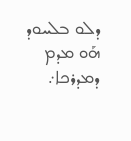ܕܠܘ ܒܠܚܘܕ ܗܰܘ ܡܕܡ ܕܡܕܪܟܐ܇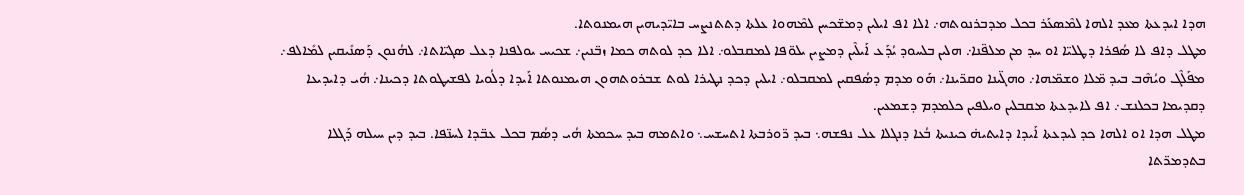ܗܕܐ ܐܝܕܥܬܐ ܡܥܕ ܐܠܗܐ ܠܡܶܣܥܰܪ ܒܟܠ ܡܕܒܪܢܘܬܗ܇ ܐܠܐ ܐܦ ܐܝܠܝܢ ܕܡܫ̈ܟܚܢ ܠܡܶܗܘܐ ܥܠܬܐ ܕܬܬܢܨܚ ܒܐܝ̈ܕܝܗܝܢ ܗܝܡܢܘܬܐ.
ܡܛܠ ܕܐܦ ܠܐ ܣܳܦܪܐ ܕܛܠܝ̈ܐ ܐܘ ܚܕ ܡܢ ܡܠܦ̈ܢܐ܇ ܗܠܝܢ ܒܠܚܘܕ ܝܳܕܰܥ ܐܰܝܠܶܝܢ ܕܡܨܝܢ ܝܠܘ̈ܦܐ ܠܡܩܒܠܘ܇ ܐܠܐ ܟܕ ܠܘܬܗ ܟܡܐ ܙܒ̈ܢܝܢ܇ ܫܟܝܚ ܝܘܠܦܢܐ ܕܥܠ ܣܓܝ̈ܐܬܐ܇ ܠܗܳܢܘܢ ܕܰܣܢܺܝܩܝܢ ܠܡܺܐܠܦ܇ ܡܦܰܠܶܓ ܘܝܳܗܶܒ ܒܝܕ ܡ̈ܠܐ ܘܫܡ̈ܗܐ܇ ܘܗܓ̈ܝܢܐ ܘܩܖ̈ܝܢܐ܇ ܗܰܘ ܡܕܡ ܕܣܳܦܩܝܢ ܠܡܩܒܠܘ܇ ܐܝܠܝܢ ܕܟܕ ܢܛܝܪܐ ܠܘܬ ܫܒܪܘܬܗܘܢ ܗܝܡܢܘܬܐ ܐܰܝܕܐ ܕܠܳܘܝܐ ܠܦܫܝܛܘܬܐ ܕܟܝܢܐ܇ ܗܳܝ ܕܐܝܕܝܥܐ ܕܩܕܝܡܐ ܒܟܠܢܫ܇ ܐܦ ܠܐܝܕܥܬܐ ܡܩܒܠܝܢ ܘܝܠܦܝܢ ܟܠܡܕܡ ܕܫܡܥܝܢ.
ܡܛܠ ܗܕܐ ܐܘ ܐܠܗܐ ܟܕ ܠܝܕܥܬܐ ܐܰܝܕܐ ܕܐܝܬܝܗ̇ ܟܝܢܝܬܐ ܒܳܥܐ ܕܢܓܠܐ ܥܠ ܢܦܫܗ܆ ܒܝܕ ܖ̈ܘܪܒܬܐ ܐܬܚܫܚ܆ ܘܐܬܡܗ ܒܝܕ ܚܟܡܬܐ ܗܳܝ ܕܣܳܡ ܒܟܠ ܥܒ̈ܕܐ ܠܚܢ̈ܦܐ. ܒܝܕ ܕܝܢ ܚܝܠܗ ܕܰܓܠܐ ܒܬܕܡܖ̈ܬܐ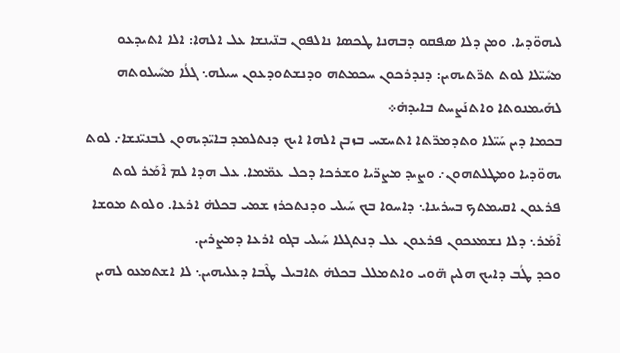ܠܝܗܘ̈ܕܝܐ. ܘܡܢ ܕܠܐ ܣܦܩܘ ܕܒܗܢܐ ܛܟܣܐ ܢܐܠܦܘܢ ܒܢ̈ܝܢܫܐ ܥܠ ܐܠܗܐ: ܐܠܐ ܐܬܝܕܥܘ ܡܚܺܝ̈ܠܐ ܠܘܬ ܬܖ̈ܬܝܗܝܢ: ܕܢܕܪܟܘܢ ܚܟܡܬܗ ܘܕܢܫܬܘܕܥܘܢ ܚܝܠܗ܆ ܓܠܳܐ ܡܚܺܝܠܘܬܗ ܠܗܰܝܡܢܘܬܐ ܘܐܬܢܰܨܚܬ ܒܐܝܕܗ̇܀
ܒܟܡܐ ܕܝܢ ܚܰܝ̈ܠܐ ܘܬܕܡܖ̈ܬܐ ܐܬܚܫܚ ܒܙܒܢ ܐܠܗܐ ܐܝܟ ܕܢܬܠܡܕ ܒܐܝ̈ܕܝܗܘܢ ܠܒܢܝ̈ܢܫܐ܇ ܠܘܬ ܝܗܘ̈ܕܝܐ ܘܡܛܠܬܗܘܢ܇ ܘܨܝܕ ܡܨܖ̈ܝܐ ܘܫܪܟܐ ܕܟܠ ܥܡ̈ܡܐ. ܥܠ ܗܕܐ ܠܡ ܐܶܡܰܪ ܠܘܬ ܦܪܥܘܢ ܐܩܝܡܬܟ ܒܚܪܝܢܐ܆ ܕܐܚܘܐ ܒܟ ܚܰܝܠܝ ܘܕܢܬܟܪܙ ܫܡܝ ܒܟܠܗ̇ ܐܪܥܐ. ܘܠܘܬ ܡܘܫܐ ܐܶܡܰܪ܆ ܕܠܐ ܢܫܡܥܟܘܢ ܦܪܥܘܢ ܥܠ ܕܢܬܓܠܐ ܚܰܝܠܝ ܒܓܘ ܐܪܥܐ ܕܡܨܪܝܢ.
ܘܟܕ ܛܳܒ ܕܐܝܟ ܗܠܝܢ ܗ̈ܘܝ ܘܐܬܡܠܠ ܒܟܠܗ̇ ܬܐܒܝܠ ܛܶܒܐ ܕܥܠܝܗܝܢ܆ ܠܐ ܐܫܬܡܥܘ ܠܗܝܢ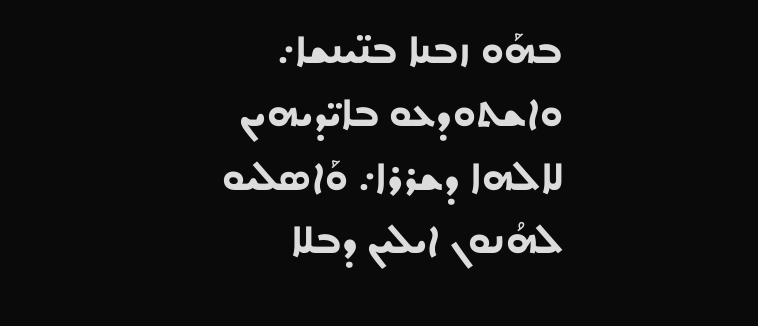ܒܗܰܘ ܙܒܢܐ ܒܢ̈ܝܢܫܐ܇ ܘܐܫܬܘܕܥܘ ܒܐܝ̈ܕܝܗܝܢ ܠܐܠܗܐ ܕܫܪܪܐ܇ ܘܰܐܣܠܝܘ ܠܗܳܢܘܢ ܐܝܠܝܢ ܕܒܠܐ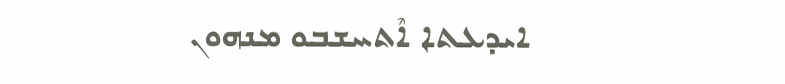ܐܝܕܥܬܐ ܐܶܬܚܫܒܘ ܡܢܗܘܢ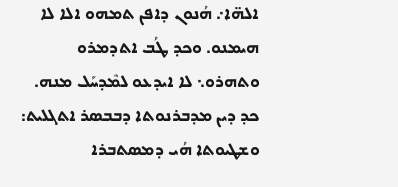ܐܠܗ̈ܐ܇ ܗܳܢܘܢ ܕܐܦܢ ܬܡܗܘ ܐܠܐ ܠܐ ܗܝܡܢܘ. ܘܟܕ ܛܳܒ ܐܬܕܡܪܘ ܘܬܗܪܘ܆ ܠܐ ܐܝܕܥܘ ܠܡܶܕܚܰܠ ܡܢܗ.
ܟܕ ܕܝܢ ܡܕܒܪܢܘܬܐ ܕܒܒܣܪ ܐܬܓܠܝܬ: ܘܫܛܝܘܬܐ ܗܳܝ ܕܡܣܬܒܪܐ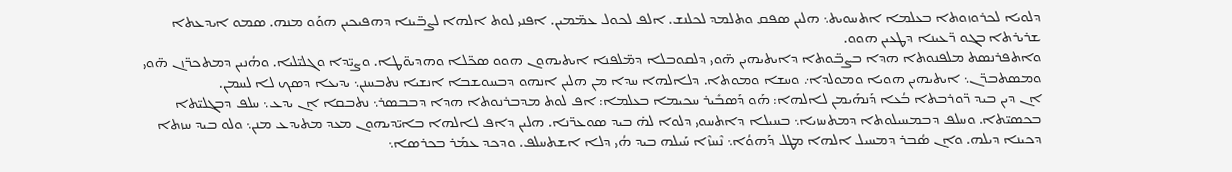ܕܠܘܝܐ ܠܟܪܘܙܘܬܐ ܒܥܠܡܐ ܐܬܚܘܝܬ܆ ܗܠܝܢ ܣܦܩ ܘܬܠܡܕ ܠܟܠܢܫ. ܐܠܦ ܠܟܘܠ ܥܡ̈ܡܝܢ. ܐܦܢܝ ܠܘܬ ܐܠܗܐ ܠܨܒ̈ܝܢܐ ܕܗܦܝܟܝܢ ܗܘܰܘ ܡܢܗ. ܣܡܘ ܐܝܕܥܬܐ ܫܪܝܪܬܐ ܒܓܘ ܖ̈ܥܝܢܐ ܕܛܥܝܢ ܗܘܘ.
ܘܐܬܦܪܢܣܬ ܡܠܦܢܘܬܐ ܗܕܐ ܒܨܒ̈ܘܬܐ ܕܐܝܬܝܗܝܢ ܗ̈ܘܝ ܕܠܩܘܒܠܐ ܕܡ̈ܠܦܢܐ ܐܝܬܝܗܘܢ ܗܘܘ ܣܟ̈ܠܐ ܘܗܕܝܘ̈ܛܐ. ܘܨܝ̈ܕܐ ܘܓܠܝ̈ܠܝܐ. ܘܗܳܢܝܢ ܕܡܬܟܖ̈ܙܢ ܗ̈ܘܝ ܘܡܣܬܒܖ̈ܢ܆ ܐܝܬܝܗܝܢ ܗܘܝܐ ܘܡܘܠܕܐ܇ ܘܚܫܐ ܘܡܘܬܐ. ܕܠܐܠܗܐ ܚܕܐ ܡܢ ܗܠܝܢ ܐܢܗܘ ܕܒܚܘܫܒܐ ܐܢܫܝܐ ܢܬܒܚܢܢ܆ ܝܕܝܥܐ ܕܣܟ ܠܐ ܠܚܡܢ.
ܐܢ ܕܝܢ ܒܝܕ ܖ̈ܘܪܒܬܐ ܒܳܥܐ ܕܰܢܗܰܝܡܢ ܠܐܠܗܐ: ܗܰܘ ܕܰܣܒܺܝܪ ܚܟܝܡܐ ܒܥܠܡܐ: ܐܦ ܠܘܬ ܡܕܒܪܢܘܬܐ ܗܕܐ ܕܒܒܣܪ܆ ܢܬܒܩܐ ܐܢ ܝܕܥ܆ ܚܠܦ ܕܒܓܠܝ̈ܬܐ ܒܟܣܝ̈ܬܐ. ܘܚܠܦ ܕܒܡܚܝܠܘܬܐ ܕܡܬܚܙܝܐ܆ ܒܚܝܠܐ ܕܐܬܚܘܝ ܕܠܘܐ ܠܗ̇ ܒܝܕ ܣܘܥܖ̈ܢܐ. ܗܠܝܢ ܕܐܦ ܠܐܠܗܐ ܒܐܝ̈ܕܝܗܘܢ ܡܥܕ ܡܬܝܕܥ ܡܢܢ܆ ܘܠܘ ܒܝܕ ܚܙܬܐ ܕܟܝܢܐ ܕܝܠܗ. ܘܐܢ ܣܳܒܪ ܕܡܚܝܠ ܐܠܗܐ ܡܛܠ ܕܰܗܘܳܐ܆ ܢܶܚܙܶܐ ܚܰܝܠܗ ܒܝܕ ܗܳܝ ܕܠܐ ܐܫܬܚܠܦ. ܘܕܟܕ ܥܡܰܪ ܒܟܪܣܐ܆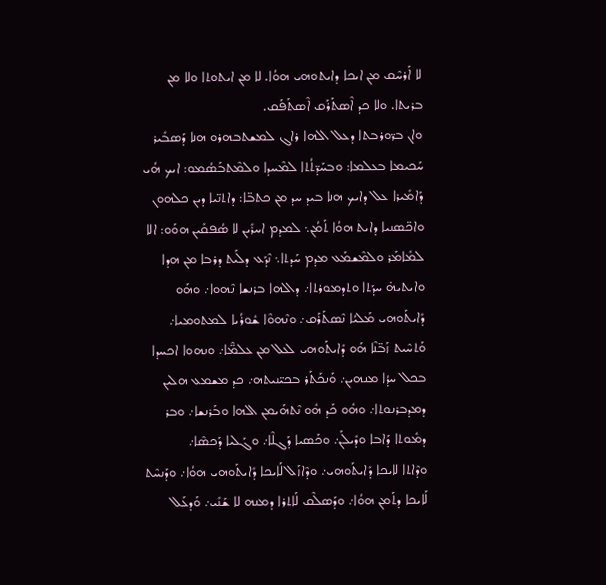ܠܐ ܐܰܪܚܶܩ ܡܢ ܐܝܟܐ ܕܐܝܬܘܗܝ ܗܘܳܐ. ܠܐ ܡܢ ܐܝܬܘܬܐ ܘܠܐ ܡܢ ܒܪܝܬܐ. ܘܠܐ ܟܕ ܐܶܣܬܰܪܰܩ ܐܶܣܬܰܦܰܩ.
ܘܐܢ ܒܖ̈ܘܪܒܬܐ ܕܥܠ ܐܠܗܐ ܪܐܓ ܠܡܫܬܒܗܪܘ ܗܢܐ ܕܰܣܒܺܝܪ ܚܰܟܝܡܐ ܒܥܠܡܐ: ܘܒܚܰܕ̈ܬܳܬܐ ܠܡܶܚܕܐ ܘܠܡܶܬܒܰܣܳܡܘ: ܐܝܟ ܗܳܝ ܕܰܐܡܺܝܪܐ ܥܠ ܕܐܝܟ ܗܢܐ ܒܝܕ ܚܕ ܡܢ ܟܬܒ̈ܐ: ܕܐܬܢ̈ܝܐ ܕܝܢ ܟܠܗܘܢ ܘܐܟ̈ܣܢܝܐ ܕܐܝܬ ܗܘܳܐ ܬܰܡܳܢ܆ ܠܡܕܡ ܐܚܪܺܝܢ ܠܐ ܣܳܦܩܺܝܢ ܗܘܰܘ: ܐܠܐ ܠܡܺܐܡܰܪ ܘܠܡܶܫܡܰܥ ܡܕܡ ܚܰܕܬܐ܆ ܢܶܕܰܥ ܕܠܰܝܬ ܕܪܒܐ ܡܢ ܗܕܐ ܘܐܝܬܝܗ̇ ܚܕܰܬܐ ܘܬܕܡܘܪܬܐ܇ ܕܐܠܗܐ ܒܪܢܫܐ ܢܶܗܘܐ܇ ܘܗܰܘ ܕܺܐܝܬܰܘܗܝ ܡܰܠܝܳܐ ܢܶܣܬܰܪܰܩ܇ ܘܢܶܗܘܶܐ ܫܽܘܪܳܝܐ ܠܡܬܘܡܝܐ܇ ܘܰܬܚܶܝܬ ܙܰܒ̈ܢܶܐ ܗܰܘ ܕܺܐܝܬܰܘܗܝ ܠܥܠ ܡܢ ܥܠܡ̈ܶܐ܇ ܘܢܗܘܐ ܐܟܚܕܐ ܒܟܠ ܚܕܳܐ ܡܢܗܝܢ܇ ܘܰܢܟܰܬܰܪ ܒܟܝ̈ܢܝܬܗ܇ ܟܕ ܡܫܡܥ ܗܠܝܢ ܕܡܕܒܪܢܘܬܐ܇ ܘܗܽܘ ܟܰܕ ܗܽܘ ܢܶܬܗܰܝܡܢ ܐܠܗܐ ܘܒܰܪܢܫܐ܇ ܘܒܪ ܕܡܽܘܬܐ ܕܰܐܒܐ ܘܕܺܝܠܰܢ܇ ܘܟܰܣܝܐ ܕܰܓܠܶܐ܇ ܘܓܰܠܝܐ ܕܰܟܣܶܐ܇
ܘܕܶܐܬܐ ܠܐܝܟܐ ܕܺܐܝܬܰܘܗܝ܇ ܘܕܶܐܙܰܠ ܠܰܐܝܟܐ ܕܺܐܝܬܰܘܗܝ ܗܘܳܐ܇ ܘܕܰܢܚܶܬ ܠܰܐܝܟܐ ܕܬܰܡܢ ܗܘܳܐ܇ ܘܕܰܣܠܶܩ ܠܰܐܬܪܐ ܕܡܢܗ ܠܐ ܫܰܢܺܝ܇ ܘܰܕܥܰܠ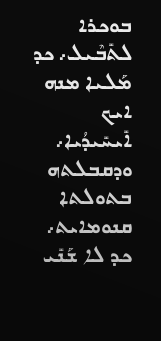ܒܘܟܪܐ ܠܬܺܒܶܝܠ܇ ܟܕ ܡܰܠܝܐ ܡܢܗ ܐܝܟ ܐܺܝܚܺܝܕܳܝܐ܇ ܘܕܩܒܠܬܗ ܒܬܘܠܬܐ ܩܢܘܡܐܝܬ܇ ܟܕ ܠܐ ܫܰܢܺܝ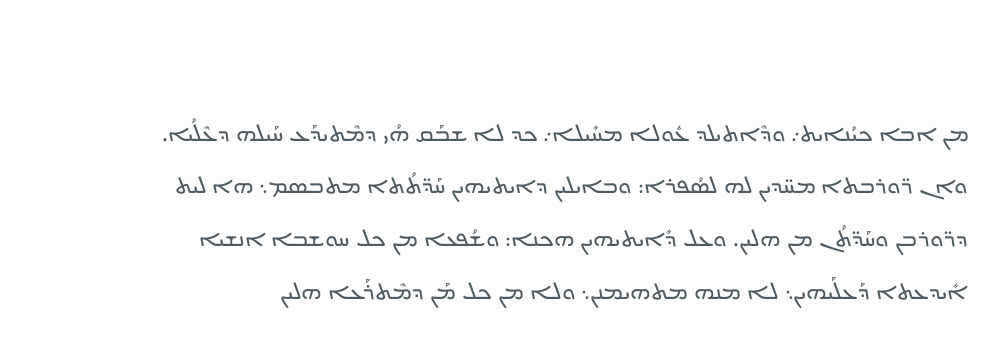ܡܢ ܐܒܐ ܟܝܳܢܐܝܬ܇ ܘܕܶܐܬܝܠܕ ܥܽܘܠܐ ܡܚܺܝܠܐ܇ ܟܕ ܠܐ ܫܒܰܩ ܗܳܝ ܕܡܶܬܝܕܰܥ ܚܰܝܠܗ ܕܥܶܠܳܝܐ.
ܘܐܢ ܖ̈ܘܪܒܬܐ ܡܚ̈ܕܝܢ ܠܗ ܠܣܳܦܪܐ: ܘܒܐܝܠܝܢ ܕܐܝܬܝܗܝܢ ܚܰܕ̈ܬܳܬܐ ܡܬܒܣܡ܆ ܗܐ ܠܝܬ ܕܖ̈ܘܪܒܢ ܘܚܰܕ̈ܬܳܢ ܡܢ ܗܠܝܢ. ܘܥܠ ܕܺܐܝܬܝܗܝܢ ܗܟܢܐ: ܘܫܳܦܥܐ ܡܢ ܟܠ ܚܘܫܒܐ ܐܢܫܝܐ ܐܺܝܕܥܬܐ ܕܰܥܠܰܝܗܝܢ܆ ܠܐ ܡܢܗ ܡܬܗܝܡܢܢ܆ ܘܠܐ ܡܢ ܟܠ ܡܰܢ ܕܡܶܬܪܰܥܐ ܗܠܝܢ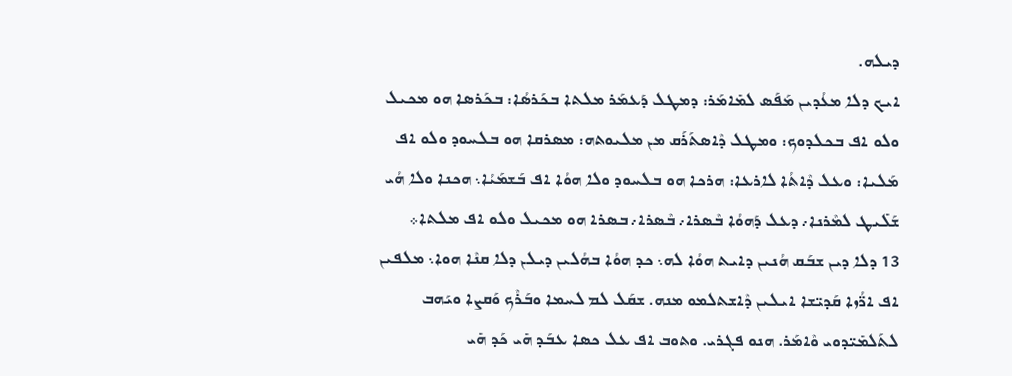ܕܝܠܗ.
ܐܝܟ ܕܠܐ ܡܥܳܕܝܢ ܡܰܦܰܣ ܠܡܺܐܡܰܪ: ܕܡܛܠ ܕܰܥܡܰܪ ܡܠܬܐ ܒܟܰܪܣܳܐ: ܒܟܰܪܣܐ ܗܘ ܡܟܝܠ ܘܠܘ ܐܦ ܒܟܠܕܘܟ: ܘܡܛܠ ܕܶܐܣܬܰܪܰܩ ܡܢ ܡܠܝܘܬܗ: ܡܣܪܩܐ ܗܘ ܒܠܚܘܕ ܘܠܘ ܐܦ ܡܰܠܝܐ: ܘܥܠ ܕܶܐܬܳܐ ܠܐܪܥܐ: ܗܪܟܐ ܗܘ ܒܠܚܘܕ ܘܠܐ ܗܘܳܐ ܐܦ ܒܰܫܡܰܝܳܐ܆ ܗܟܢܐ ܘܠܐ ܗܳܝ ܫܰܠܺܝܛ ܠܡܶܪܢܐ܇ ܕܥܠ ܕܰܗܘܳܐ ܒܶܣܪܐ܇ ܒܶܣܪܐ܇ ܒܣܪܐ ܗܘ ܡܟܝܠ ܘܠܘ ܐܦ ܡܠܬܐ܀
13 ܕܠܐ ܕܝܢ ܫܒܰܩ ܗܳܢܝܢ ܕܐܝܬ ܗܘܳܐ ܠܗ܆ ܟܕ ܗܘܳܐ ܒܗܳܠܝܢ ܕܝܠܢ ܕܠܐ ܩܢܶܐ ܗܘܐ܆ ܡܠܦܝܢ ܐܦ ܐܖ̈ܳܙܐ ܩܰܕܝ̈ܫܐ ܐܝܠܝܢ ܕܶܐܫܬܠܡܘ ܡܢܗ. ܫܩܰܠ ܠܡ ܠܚܡܐ ܘܒܰܪܶܟ ܘܰܩܨܐ ܘܝܰܗܒ ܠܬܰܠܡܺܝ̈ܕܘܝ ܘܶܐܡܰܪ. ܗܢܘ ܦܓܪܝ. ܘܬܘܒ ܐܦ ܥܠ ܟܣܐ ܥܒܰܕ ܗܺܝ ܟܰܕ ܗܺܝ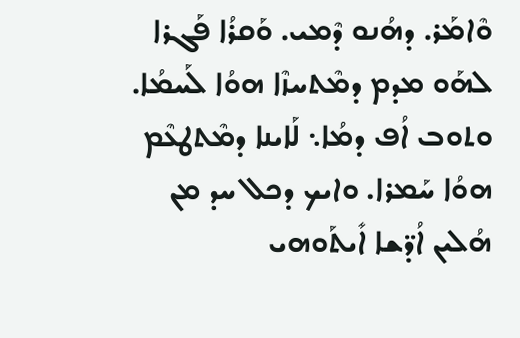ܘܶܐܡܰܪ. ܕܗܳܢܘ ܕܶܡܝ. ܘܰܩܪܳܐ ܦܰܓܪܐ ܠܗܰܘ ܡܕܡ ܕܡܶܬܚܙܶܐ ܗܘܳܐ ܠܰܚܡܳܐ. ܘܬܘܒ ܐܳܦ ܕܡܳܐ܆ ܠܰܐܝܢܐ ܕܡܶܬܛܥܶܡ ܗܘܳܐ ܚܰܡܪܐ. ܘܐܝܟ ܕܟܠ ܚܕ ܡܢ ܗܳܠܝܢ ܐܳܕ̈ܫܐ ܐܺܝܬܰܘܗܝ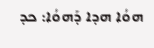ܗܘܳܐ ܗܕܐ ܕܰܗܘܳܐ: ܟܕ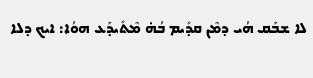ܠܐ ܫܒܰܩ ܗܳܝ ܕܡܶܢ ܩܕܺܝܡ ܒܳܗ̇ ܡܶܬܺܝܕܰܥ ܗܘܳܐ: ܐܝܟ ܕܠܐ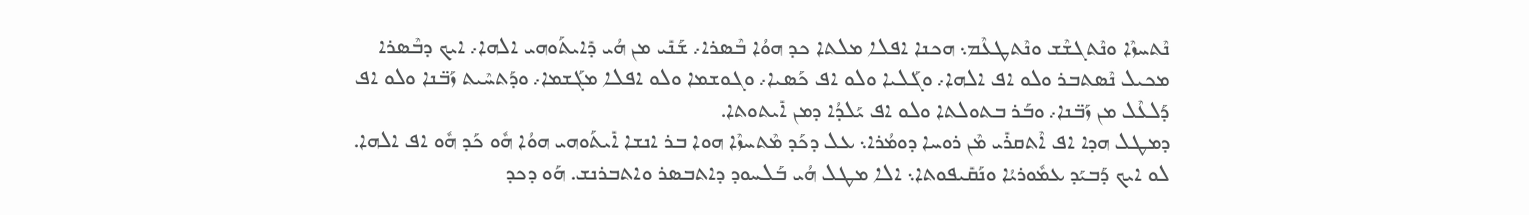ܢܶܬܚܙܶܐ ܘܢܶܬܓܫܶܫ ܘܢܶܬܛܥܶܡ܆ ܗܟܢܐ ܐܦܠܐ ܡܠܬܐ ܟܕ ܗܘܳܐ ܒܶܣܪܐ܇ ܫܰܢܺܝ ܡܢ ܗܳܝ ܕܺܐܝܬܰܘܗܝ ܐܠܗܐ܇ ܐܝܟ ܕܒܶܣܪܐ ܡܟܝܠ ܢܶܣܬܒܪ ܘܠܘ ܐܦ ܐܠܗܐ܇ ܘܓܰܠܝܐ ܘܠܘ ܐܦ ܟܰܣܝܐ܇ ܘܓܘܫܡܐ ܘܠܘ ܐܦܠܐ ܡܓܰܫܡܐ܇ ܘܕܰܬܚܶܝܬ ܙܰܒ̈ܢܐ ܘܠܘ ܐܦ ܕܰܠܥܶܠ ܡܢ ܙܰܒ̈ܢܐ܇ ܘܒܰܪ ܒܬܘܠܬܐ ܘܠܘ ܐܦ ܝܰܠܕܳܐ ܕܡܢ ܐܺܝܬܘܬܐ.
ܕܡܛܠ ܗܕܐ ܐܦ ܐܶܬܩܪܺܝ ܡܶܢ ܪܘܚܐ ܕܘܡܳܪܐ܆ ܥܠ ܕܟܰܕ ܡܶܬܚܙܶܐ ܗܘܐ ܒܪ ܐܢܫܐ ܐܺܝܬܰܘܗܝ ܗܘܳܐ ܗܽܘ ܟܰܕ ܗܽܘ ܐܦ ܐܠܗܐ. ܠܘ ܐܝܟ ܕܰܒܝܰܕ ܥܡܽܘܪܝܳܐ ܘܢܰܩܺܝܦܘܬܐ܆ ܐܠܐ ܡܛܠ ܗܳܝ ܒܰܠܚܘܕ ܕܐܬܒܣܪ ܘܐܬܒܪܢܫ. ܗܰܘ ܕܟܕ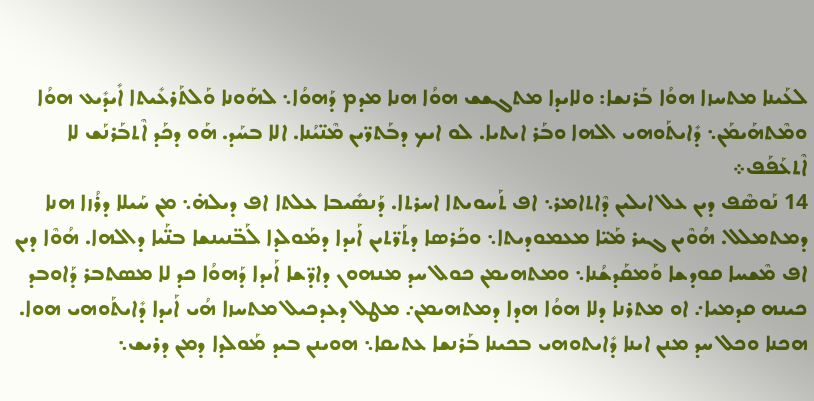ܠܥܰܝܢܐ ܡܬܚܙܐ ܗܘܳܐ ܒܰܪܢܫܐ: ܘܠܐܝܕܐ ܡܬܓܫܫ ܗܘܳܐ ܗܢܐ ܡܕܡ ܕܰܗܘܳܐ܆ ܠܗܰܘܢܐ ܘܰܠܬܰܪܥܺܝܬܐ ܐܺܝܕܺܝܥ ܗܘܳܐ ܘܡܶܬܗܰܝܡܰܢ܆ ܕܺܐܝܬܰܘܗܝ ܐܠܗܐ ܘܒܰܪ ܐܝܬܝܐ. ܠܘ ܐܝܟ ܕܒܰܬܖ̈ܝܢ ܡܶܢ̈ܝܳܢܐ. ܐܠܐ ܒܚܰܕ. ܗܰܘ ܕܟܰܕ ܐܶܬܒܰܪܢܰܫ ܠܐ ܐܶܬܥܰܦܰܦ܀
14 ܢܰܘܣܶܦ ܕܝܢ ܥܠ ܐܝܠܝܢ ܕܶܐܬܐܡܪ܆ ܐܦ ܬܰܚܘܝܬܐ ܐܚܪܬܐ. ܕܰܢܣܺܝܒܐ ܥܠܬܐ ܐܦ ܕܝܠܗ̇܆ ܡܢ ܚܰܝܠܐ ܕܪܳܙܐ ܗܢܐ ܕܡܬܡܠܠ. ܗܳܘܶܝܢ ܓܝܪ ܡܰܝ̈ܐ ܡܥܡܘܕܝܬܐ܆ ܘܟܰܪܣܐ ܕܬܰܖ̈ܬܝܢ ܐܰܝܕܐ ܕܡܰܘܠܕܐ ܠܰܒ̈ܢܝܢܫܐ ܒܢ̈ܰܝܐ ܕܐܠܗܐ. ܗܳܘܶܐ ܕܝܢ ܐܦ ܡܶܫܚܐ ܩܘܕܫܐ ܘܰܡܩܰܕܫܳܢܐ܆ ܘܡܬܗܝܡܢ ܟܘܠ ܚܕ ܡܢܗܘܢ ܕܐܕ̈ܫܐ ܐܰܝܕܐ ܕܰܗܘܳܐ ܟܕ ܠܐ ܡܣܬܒܪ ܕܰܐܘܒܕ ܟܝܢܗ ܩܕܡܝܐ܇ ܐܘ ܡܬܪܢܐ ܕܠܐ ܗܘܳܐ ܗܕܐ ܕܡܬܗܝܡܢ܇ ܡܛܠ ܕܥܕܟܝܠ ܡܬܚܙܐ ܗܳܝ ܐܰܝܕܐ ܕܺܐܝܬܰܘܗܝ ܗܘܐ.
ܗܟܢܐ ܘܟܠ ܚܕ ܡܢܢ ܐܝܢܐ ܕܺܐܝܬܘܗܝ ܒܟܝܢܐ ܒܰܪܢܫܐ ܥܬܝܩܐ܆ ܗܘܝܢܢ ܒܝܕ ܡܰܘܠܕܐ ܕܡܢ ܕܪܝܫ܆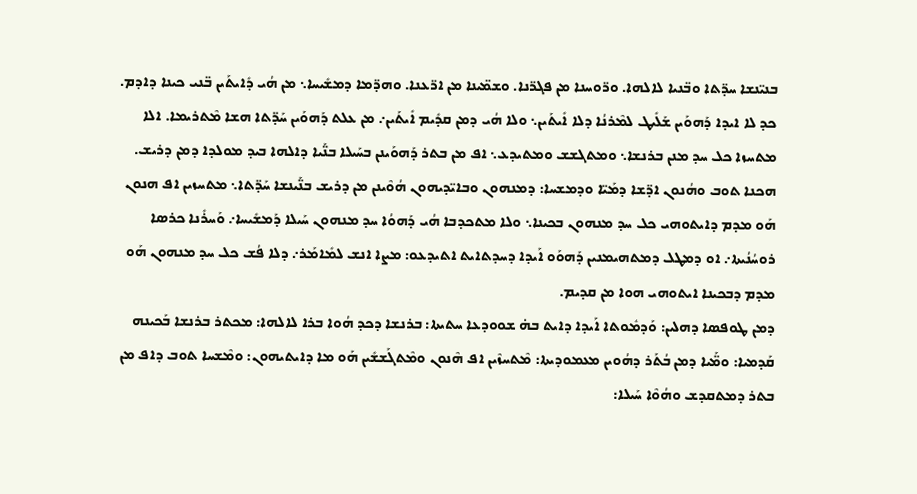ܒܢܝ̈ܢܫܐ ܚܕ̈ܬܐ ܘܒ̈ܢܝܐ ܠܐܠܗܐ. ܘܖ̈ܘܚܢܐ ܡܢ ܦܓܖ̈ܢܐ. ܘܫܡ̈ܝܢܐ ܡܢ ܐܖ̈ܥܢܐ. ܘܗܕ̈ܡܐ ܕܡܫܺܝܚܐ܆ ܡܢ ܗܳܝ ܕܺܐܝܬܰܝܢ ܒ̈ܢܝ ܟܝܢܐ ܕܐܕܡ. ܟܕ ܠܐ ܐܝܕܐ ܕܰܗܘܰܝܢ ܫܰܠܺܝܛ ܠܡܶܪܢܳܐ ܕܠܐ ܐܺܝܬܰܝܢ܆ ܘܠܐ ܗܳܝ ܕܡܢ ܩܕܺܝܡ ܐܺܝܬܰܝܢ܇ ܡܢ ܥܠܬ ܕܰܗܘܰܝܢ ܚܰܕ̈ܬܐ ܗܫܐ ܡܶܬܪܝܡܐ. ܐܠܐ ܡܬܚܙܐ ܟܠ ܚܕ ܡܢܢ ܒܪܢܫܐ܆ ܘܡܬܓܫܫ ܘܡܬܝܕܥ܆ ܐܦ ܡܢ ܒܬܪ ܕܰܗܘܰܝܢܢ ܒܚܰܝܠܐ ܒܢ̈ܰܝܐ ܕܐܠܗܐ ܒܝܕ ܡܘܠܕܐ ܕܡܢ ܕܪܝܫ.
ܗܟܢܐ ܬܘܒ ܘܗܳܢܘܢ ܐܕ̈ܫܐ ܕܡܰܝ̈ܐ ܘܕܡܫܚܐ: ܕܡܢܗܘܢ ܘܒܐܝ̈ܕܝܗܘܢ ܗܳܘܶܝܢܢ ܡܢ ܕܪܝܫ ܒܢ̈ܰܝܢܫܐ ܚܰܕ̈ܬܐ܆ ܡܬܚܙܝܢ ܐܦ ܗܢܘܢ ܗܰܘ ܡܕܡ ܕܐܝܬܘܗܝ ܟܠ ܚܕ ܡܢܗܘܢ ܒܟܝܢܐ܆ ܘܠܐ ܡܬܟܕܒܐ ܗܳܝ ܕܰܗܘܳܐ ܚܕ ܡܢܗܘܢ ܚܰܝܠܐ ܕܰܡܫܺܝܚܐ܇ ܘܰܚܪܺܢܐ ܟܪܣܐ ܪܘܚܳܢܳܝܬܐ܇ ܐܘ ܕܡܛܠ ܕܡܬܗܝܡܢܝܢ ܕܰܗܘܰܘ ܐܰܝܕܐ ܕܚܕܬܐܝܬ ܐܬܝܕܥܘ: ܡܨܐ ܐܢܫ ܠܡܺܐܡܰܪ܇ ܕܠܐ ܦܳܫ ܟܠ ܚܕ ܡܢܗܘܢ ܗܰܘ ܡܕܡ ܕܒܟܝܢܐ ܐܝܬܘܗܝ ܗܘܐ ܡܢ ܩܕܝܡ.
ܕܡܢ ܛܘܦܣܐ ܕܗܠܝܢ: ܘܰܕܡܽܘܬܐ ܐܰܝܕܐ ܕܐܝܬ ܒܗ̇ ܫܘܘܕܥܐ ܚܬܝܬܐ: ܒܪܢܫܐ ܕܟܕ ܗܳܘܐ ܒܪܐ ܠܐܠܗܐ: ܡܟܬܪ ܒܪܢܫܐ ܒܰܟܝܢܗ ܩܰܕܡܝܐ: ܘܡ̈ܰܝܐ ܕܡܢ ܒܳܬܰܪ ܕܗܳܘܝܢ ܡܥܡܘܕܝܬܐ: ܡܶܬܚܙܶܝܢ ܐܦ ܗܶܢܘܢ ܘܡܶܬܓܰܫܫܺܝܢ ܗܰܘ ܡܐ ܕܐܝܬܝܗܘܢ: ܘܡܶܫܚܐ ܬܘܒ ܕܐܦ ܡܢ ܒܬܪ ܕܡܬܩܕܫ ܘܗܳܘܶܐ ܚܰܝܠܐ: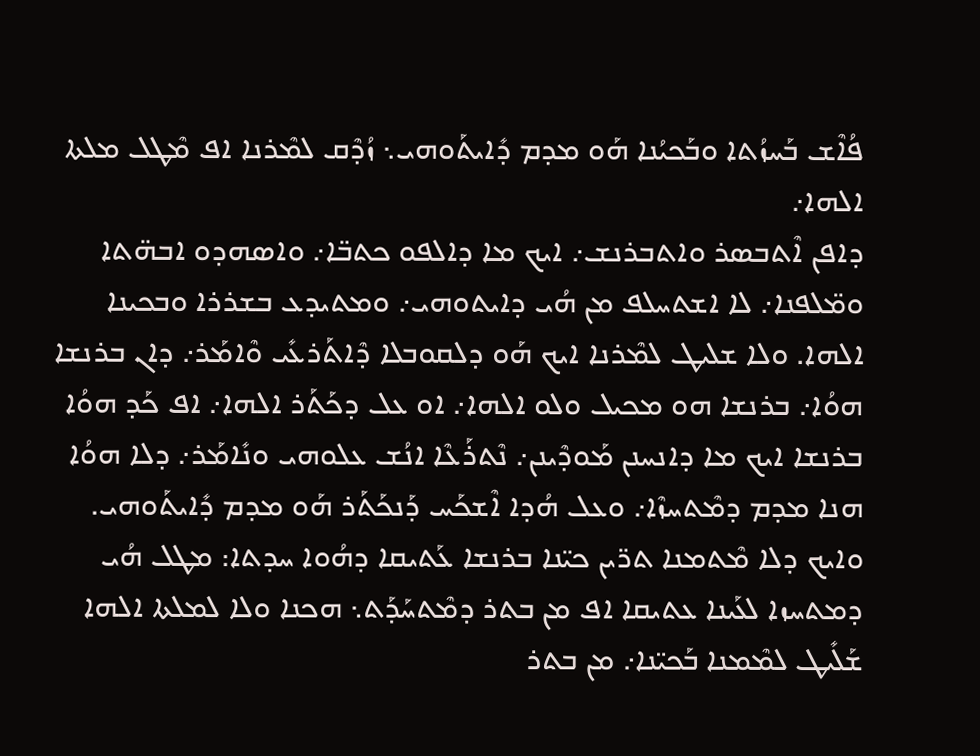ܦܳܐܶܫ ܒܰܚܙܳܬܐ ܘܒܰܟܝܳܢܐ ܗܰܘ ܡܕܡ ܕܺܐܝܬܰܘܗܝ܆ ܙܳܕܶܩ ܠܡܶܪܢܐ ܐܦ ܡܶܛܠ ܡܠܬܐ ܐܠܗܐ܇
ܕܐܦܢ ܐܶܬܒܣܪ ܘܐܬܒܪܢܫ܇ ܐܝܟ ܡܐ ܕܐܠܦܘ ܟܬܒ̈ܐ܇ ܘܐܣܗܕܘ ܐܒܗ̈ܬܐ ܘܡ̈ܠܦܢܐ܇ ܠܐ ܐܫܬܚܠܦ ܡܢ ܗܳܝ ܕܐܝܬܘܗܝ܇ ܘܡܬܝܕܥ ܒܫܪܪܐ ܘܒܟܝܢܐ ܐܠܗܐ. ܘܠܐ ܫܠܝܛ ܠܡܶܪܢܐ ܐܝܟ ܗܰܘ ܕܠܩܘܒܠܐ ܕܶܐܬܰܪܥܺܝ ܘܶܐܡܰܪ܇ ܕܐܢ ܒܪܢܫܐ ܗܘܳܐ܇ ܒܪܢܫܐ ܗܘ ܡܟܝܠ ܘܠܘ ܐܠܗܐ܇ ܐܘ ܥܠ ܕܟܰܬܰܪ ܐܠܗܐ܇ ܐܦ ܟܰܕ ܗܘܳܐ ܒܪܢܫܐ ܐܝܟ ܡܐ ܕܐܢܚܢܢ ܡܰܘܕܶܝܢܢ܇ ܢܶܬܪܰܥܶܐ ܐܢܳܫ ܥܠܘܗܝ ܘܢܺܐܡܰܪ܇ ܕܠܐ ܗܘܳܐ ܗܢܐ ܡܕܡ ܕܡܶܬܚܙܶܐ܇ ܘܥܠ ܗܳܕܐ ܐܶܫܟܰܚ ܕܰܢܟܰܬܰܪ ܗܰܘ ܡܕܡ ܕܺܐܝܬܰܘܗܝ.
ܘܐܝܟ ܕܠܐ ܡܶܬܡܢܐ ܬܖ̈ܝܢ ܟܝ̈ܢܐ ܒܪܢܫܐ ܥܰܬܝܩܐ ܕܗܳܘܐ ܚܕܬܐ: ܡܛܠ ܗܳܝ ܕܡܬܚܙܐ ܠܥܰܝܢܐ ܥܬܝܩܐ ܐܦ ܡܢ ܒܬܪ ܕܡܶܬܚܰܕܰܬ܆ ܗܟܢܐ ܘܠܐ ܠܡܠܬܐ ܐܠܗܐ ܫܰܠܺܝܛ ܠܡܶܡܢܐ ܒܰܟܝ̈ܢܐ܇ ܡܢ ܒܬܪ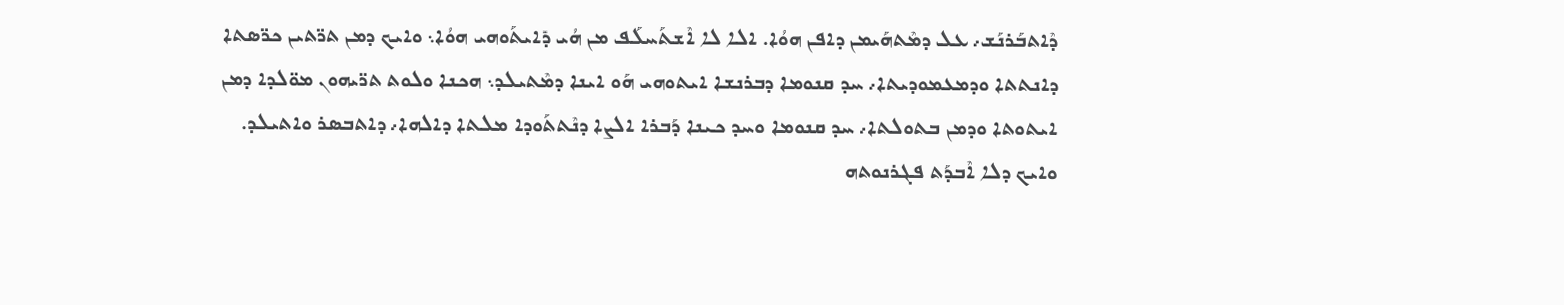ܕܶܐܬܒܰܪܢܰܫ܇ ܥܠ ܕܡܶܬܗܰܝܡܢ ܕܐܦܢ ܗܘܳܐ. ܐܠܐ ܠܐ ܐܶܫܬܰܚܠܰܦ ܡܢ ܗܳܝ ܕܺܐܝܬܰܘܗܝ ܗܘܳܐ܆ ܘܐܝܟ ܕܡܢ ܬܖ̈ܬܝܢ ܟܖ̈ܣܬܐ ܕܐܢܬܬܐ ܘܕܡܥܡܘܕܝܬܐ܇ ܚܕ ܩܢܘܡܐ ܕܒܪܢܫܐ ܐܝܬܘܗܝ ܗܰܘ ܐܝܢܐ ܕܡܶܬܝܠܕ܆ ܗܟܢܐ ܘܠܘܬ ܬܖ̈ܝܗܘܢ ܡܘ̈ܠܕܐ ܕܡܢ ܐܝܬܘܬܐ ܘܕܡܢ ܒܬܘܠܬܐ܇ ܚܕ ܩܢܘܡܐ ܘܚܕ ܟܝܢܐ ܕܰܒܪܐ ܐܠܨܐ ܕܢܶܬܬܰܘܕܐ ܡܠܬܐ ܕܐܠܗܐ܇ ܕܐܬܒܣܪ ܘܐܬܝܠܕ.
ܘܐܝܟ ܕܠܐ ܐܶܒܕܰܬ ܦܓܪܢܘܬܗ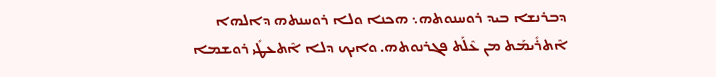ܕܒܪܢܫܐ ܒܝܕ ܪܘܚܢܘܬܗ܆ ܗܟܢܐ ܘܠܐ ܪܘܚܢܬܗ ܕܐܠܗܐ ܐܶܬܪܺܝܡܰܬ ܡܢ ܥܶܠܰܬ ܦܓܪܢܘܬܗ. ܘܐܝܟ ܕܠܐ ܐܶܬܥܛܺܝ ܪܘܫܡܐ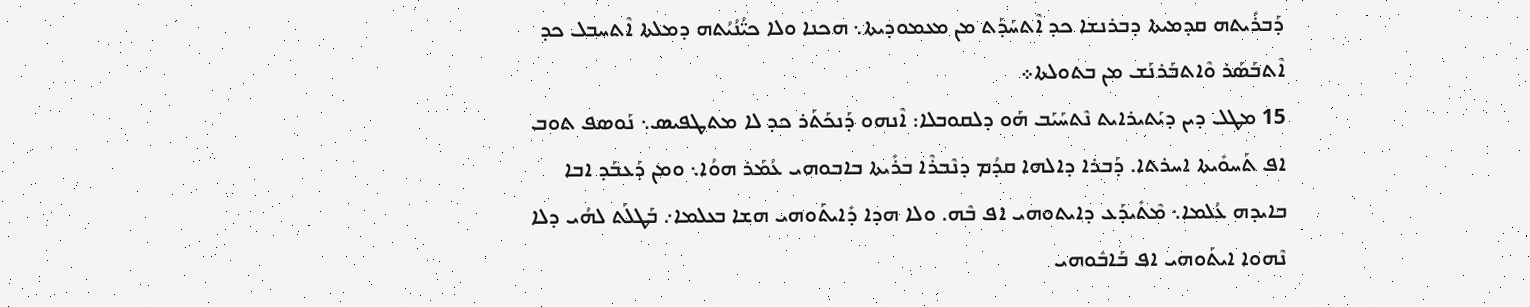ܕܰܒܪܺܝܬܗ ܩܕܡܝܬܐ ܕܒܪܢܫܐ ܟܕ ܐܶܬܚܰܕܰܬ ܡܢ ܡܥܡܘܕܝܬܐ܆ ܗܟܢܐ ܘܠܐ ܟܝ̈ܳܢܳܝܳܬܗ ܕܡܠܬܐ ܐܶܬܚܒܠ ܟܕ ܐܶܬܒܰܣܰܪ ܘܶܐܬܒܰܪܢܰܫ ܡܢ ܒܬܘܠܬܐ܀
15 ܡܛܠ ܕܝܢ ܕܝܰܬܝܪܐܝܬ ܢܶܬܚܰܝܰܒ ܗܰܘ ܕܠܩܘܒܠܐ: ܐܶܢܗܘ ܕܰܢܟܰܬܰܪ ܟܕ ܠܐ ܡܬܛܦܝܣ܆ ܢܰܘܣܦ ܬܘܒ ܐܦ ܬܰܚܘܺܝܬܐ ܐܚܪܬܐ. ܕܰܒܪܐ ܕܐܠܗܐ ܩܕܳܡ ܕܢܶܒܪܶܐ ܒܪܺܝܬܐ ܒܐܒܘܗܝ ܥܳܡܰܪ ܗܘܳܐ܆ ܘܡܢ ܕܰܥܒܰܕ ܐܒܐ ܒܐܝܕܗ ܥܳܠܡܐ܆ ܡܶܬܺܝܕܰܥ ܕܐܝܬܘܗܝ ܐܦ ܒܶܗ. ܘܠܐ ܗܕܐ ܕܺܐܝܬܰܘܗܝ ܗܫܐ ܒܥܠܡܐ܇ ܒܰܛܠܰܬ ܠܗܳܝ ܕܠܐ ܢܶܗܘܐ ܐܝܬܰܘܗܝ ܐܦ ܒܰܐܒܽܘܗܝ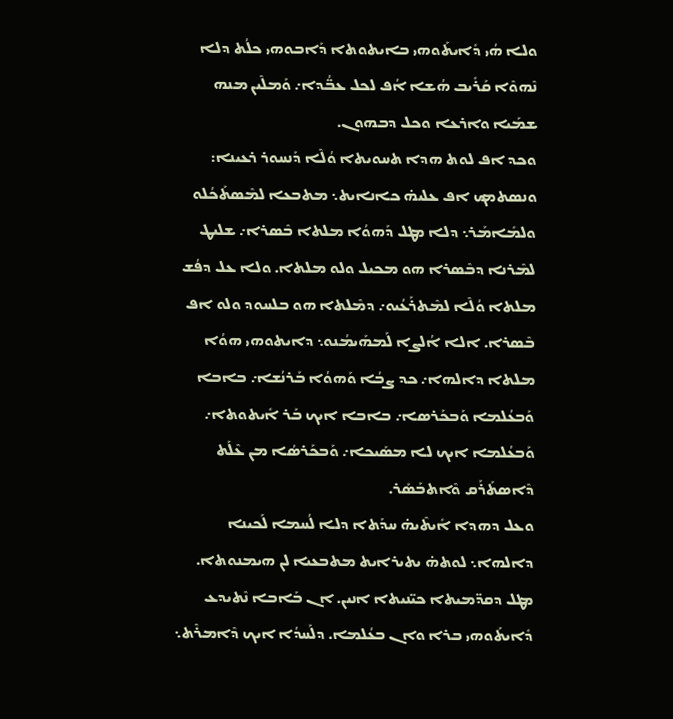ܘܠܐ ܗܳܝ ܕܺܐܝܬܰܘܗܝ ܒܐܝܬܘܬܐ ܕܰܐܒܘܗܝ ܟܠܳܬ ܕܠܐ ܢܶܗܘܶܐ ܩܰܪܺܝܒ ܗܳܫܐ ܐܳܦ ܠܟܠ ܥܒ̈ܳܕܐ܇ ܘܰܡܠܶܝܢ ܡܢܗ ܫܡܰܝܐ ܘܐܪܥܐ ܘܟܠ ܕܒܗܘܢ.
ܘܟܕ ܐܦ ܠܘܬ ܗܕܐ ܬܚܘܝܬܐ ܘܳܠܶܐ ܕܰܢܚܘܪ ܪܥܝܢܐ: ܘܢܣܬܡܟ ܐܦ ܥܠܝܗ̇ ܟܐܢܐܝܬ܆ ܡܬܒܥܐ ܠܡܶܣܬܰܟܳܠܘ ܘܠܡܺܐܡܰܪ܆ ܕܠܐ ܡܛܠ ܕܰܗܘܳܐ ܡܠܬܐ ܒܶܣܪܐ܇ ܫܠܝܛ ܠܡܶܪܢܐ ܕܒܶܣܪܐ ܗܘ ܡܟܝܠ ܘܠܘ ܡܠܬܐ. ܘܠܐ ܥܠ ܕܦܳܫ ܡܠܬܐ ܘܳܠܶܐ ܠܡܶܬܪܰܥܳܝܘ܇ ܕܡܶܠܬܐ ܗܘ ܒܠܚܘܕ ܘܠܘ ܐܦ ܒܶܣܪܐ. ܐܠܐ ܐܳܠܨܐ ܠܰܡܗܰܝܡܳܢܘ܆ ܕܐܝܬܘܗܝ ܗܘܳܐ ܡܠܬܐ ܕܐܠܗܐ܇ ܟܕ ܨܒܳܐ ܘܰܗܘܳܐ ܒܰܪܢܳܫܐ܇ ܒܐܒܐ ܘܰܒܥܳܠܡܐ ܘܰܒܟܰܪܣܐ܇ ܒܐܒܐ ܐܝܟ ܒܰܪ ܐܺܝܬܘܬܐ܇ ܘܰܒܥܳܠܡܐ ܐܝܟ ܠܐ ܡܣܰܝܟܐ܇ ܘܰܒܟܰܪܣܳܐ ܡܢ ܥܶܠܰܬ ܕܶܐܣܬܰܪܰܩ ܘܶܐܬܒܰܣܰܪ.
ܘܥܠ ܕܗܕܐ ܐܺܝܬܶܝܗ̇ ܚܕܰܬܐ ܕܠܐ ܠܳܚܡܐ ܠܰܟܝܢܐ ܕܐܠܗܐ܆ ܠܘܬܗ̇ ܝܬܝܪܐܝܬ ܡܬܒܥܝܐ ܠܢ ܗܝܡܢܘܬܐ. ܡܛܠ ܕܩܕ̈ܡܝܬܐ ܟܝ̈ܢܝܬܐ ܐܢܝܢ. ܐܢ ܒܰܐܒܐ ܢܶܬܝܕܥ ܕܺܐܝܬܰܘܗܝ ܒܪܐ ܘܐܢ ܒܥܳܠܡܐ. ܕܠܰܚܕܳܐ ܐܝܟ ܕܶܐܡܪܶܬ܆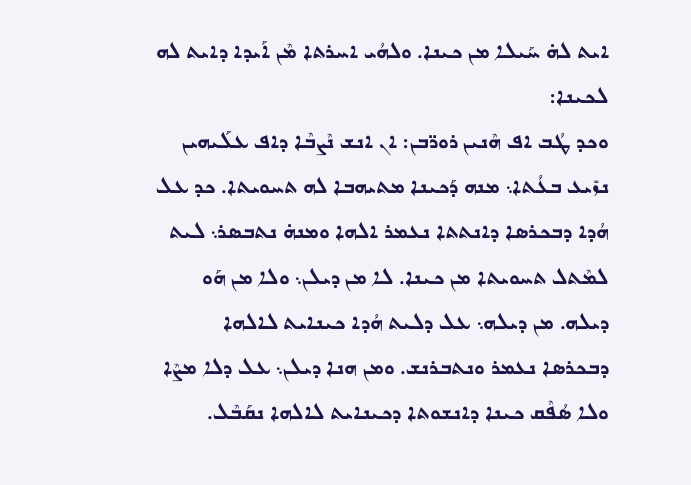ܐܝܬ ܠܗ̇ ܚܰܝܠܐ ܡܢ ܟܝܢܐ. ܘܠܗܳܝ ܐܚܪܬܐ ܡܶܢ ܐܰܝܕܐ ܕܐܝܬ ܠܗ ܠܟܝܢܐ:
ܘܟܕ ܛܳܒ ܐܦ ܗܶܢܝܢ ܪܘܖ̈ܒܢ: ܐܢ ܐܢܫ ܢܶܨܒܶܐ ܕܐܦ ܥܠܰܝܗܝܢ ܢܙܺܝܥ ܒܥܳܬܐ܆ ܡܢܗ ܕܰܟܝܢܐ ܡܬܝܗܒܐ ܠܗ ܬܚܘܝܬܐ. ܟܕ ܥܠ ܗܳܕܐ ܕܒܟܪܣܐ ܕܐܢܬܬܐ ܢܥܡܪ ܐܠܗܐ ܘܡܢܗ̇ ܢܬܒܣܪ܆ ܠܝܬ ܠܡܶܬܠ ܬܚܘܝܬܐ ܡܢ ܟܝܢܐ. ܠܐ ܡܢ ܕܝܠܢ܆ ܘܠܐ ܡܢ ܗܰܘ ܕܝܠܗ. ܡܢ ܕܝܠܗ܆ ܥܠ ܕܠܝܬ ܗܳܕܐ ܟܝܢܐܝܬ ܠܐܠܗܐ ܕܒܟܪܣܐ ܢܥܡܪ ܘܢܬܒܪܢܫ. ܘܡܢ ܗܢܐ ܕܝܠܢ܆ ܥܠ ܕܠܐ ܡܨܶܐ ܘܠܐ ܣܳܦܶܩ ܟܝܢܐ ܕܐܢܫܘܬܐ ܕܟܝܢܐܝܬ ܠܐܠܗܐ ܢܩܰܒܶܠ.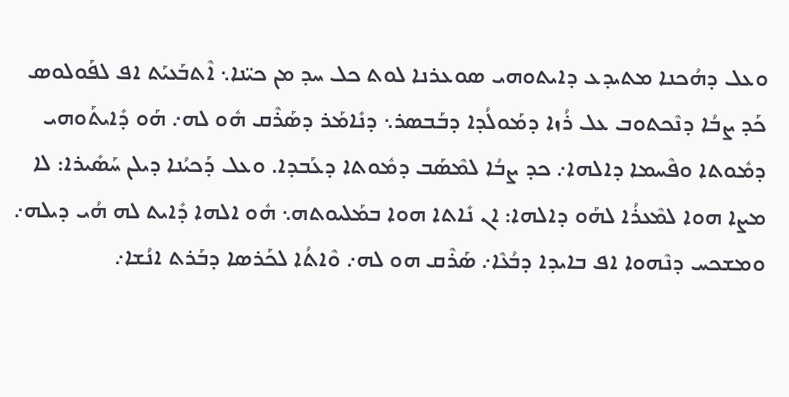ܘܥܠ ܕܗܳܟܢܐ ܡܬܝܕܥ ܕܐܝܬܘܗܝ ܣܘܥܪܢܐ ܠܘܬ ܟܠ ܚܕ ܡܢ ܟܝ̈ܢܐ܆ ܐܶܬܒܰܥܝܰܬ ܐܦ ܠܦܰܘܠܘܣ ܟܰܕ ܨܒܳܐ ܕܢܶܟܬܘܒ ܥܠ ܪܳܙܐ ܕܡܰܘܠܳܕܐ ܕܒܰܒܣܪ܆ ܕܢܺܐܡܰܪ ܕܣܰܪܶܩ ܗܽܘ ܠܗ܇ ܗܰܘ ܕܺܐܝܬܰܘܗܝ ܕܡܽܘܬܐ ܘܦܶܚܡܐ ܕܐܠܗܐ܇ ܟܕ ܨܒܳܐ ܠܡܶܣܰܒ ܕܡܽܘܬܐ ܕܥܰܒܕܐ. ܘܥܠ ܕܰܟܝܳܢܐ ܕܝܠܢ ܚܰܣܺܝܪܐ: ܠܐ ܡܨܐ ܗܘܐ ܠܡܶܥܪܳܐ ܠܗܰܘ ܕܐܠܗܐ: ܐܢ ܢܺܐܬܐ ܗܘܐ ܒܡܰܠܝܘܬܗ܆ ܗܽܘ ܐܠܗܐ ܕܺܐܝܬ ܠܗ ܗܳܝ ܕܝܠܗ܇ ܘܡܫܟܚ ܕܢܶܗܘܐ ܐܦ ܒܐܝܕܐ ܕܒܳܥܶܐ܇ ܣܰܪܶܩ ܗܘ ܠܗ܇ ܘܶܐܬܳܐ ܠܟܰܪܣܐ ܕܒܰܪܬ ܐܢܳܫܐ܇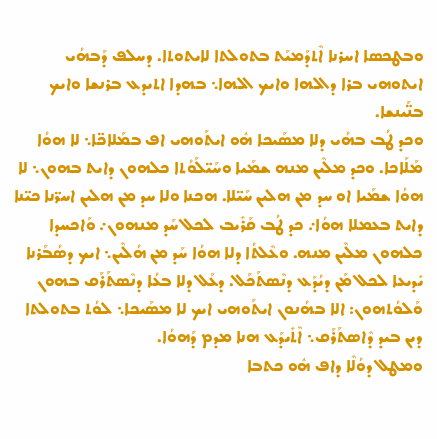ܘܒܛܟܣܐ ܐܚܪܢܐ ܐܶܬܕܰܡܝܰܬ ܒܬܘܠܬܐ ܠܐܝܬܘܬܐ. ܕܚܠܦ ܕܰܒܗܳܝ ܐܝܬܘܗܝ ܒܪܐ ܕܐܠܗܐ ܘܐܝܟ ܐܠܗܐ܆ ܒܗܕܐ ܐܬܝܕܥ ܒܪܢܫܐ ܘܐܝܟ ܒܢ̈ܰܝܢܫܐ.
ܘܟܕ ܛܳܒ ܒܗܳܝ ܕܠܐ ܡܣܰܝܟܐ ܗܽܘ ܐܝܬܰܘܗܝ ܐܦ ܒܡܰܠܐܟ̈ܐ܆ ܠܐ ܗܘܳܐ ܡܰܠܰܐܟܐ. ܘܟܕ ܡܠܶܝܢ ܡܢܗ ܫܡܰܝܐ ܘܚܰܝ̈ܠܰܘܳܬܐ ܟܠܗܘܢ ܕܐܝܬ ܒܗܘܢ܆ ܠܐ ܗܘܳܐ ܫܡܰܝܐ ܐܘ ܚܕ ܡܢ ܗܠܝܢ ܚܰܝ̈ܠܐ. ܗܟܢܐ ܘܠܐ ܚܕ ܡܢ ܗܠܝܢ ܐܚܖ̈ܢܐ ܟܝ̈ܢܐ ܕܐܝܬ ܒܥܡܠܐ ܗܘܳܐ܇ ܟܕ ܛܳܒ ܩܰܪܺܝܒ ܠܟܠ ܚܰܕ ܡܢܗܘܢ܇ ܘܰܐܟܚܕܐ ܟܠܗܘܢ ܡܠܶܝܢ ܡܢܗ. ܘܥܶܠܬܳܐ ܕܠܐ ܗܘܳܐ ܚܰܕ ܡܢ ܗܳܠܶܝܢ܆ ܐܝܟ ܕܣܳܒܰܪܢܐ ܝܺܕܝܥܐ ܠܟܠ ܡܰܢ ܕܝܳܕܰܥ ܕܢܶܣܬܰܟܰܠ. ܕܥܰܠ ܕܠܐ ܒܥܳܐ ܕܢܶܣܬܰܪܰܩ ܒܗܘܢ ܘܰܠܘܳܬܗܘܢ: ܐܠܐ ܒܗܳܢܘܢ ܐܝܬܰܘܗܝ ܐܝܟ ܠܐ ܡܣܰܝܟܐ܆ ܠܘܳܬ ܒܬܘܠܬܐ ܕܝܢ ܒܝܕ ܕܶܐܣܬܰܪܰܩ܆ ܐܶܬܺܝܕܰܥ ܗܢܐ ܡܕܡ ܕܰܗܘܳܐ.
ܘܡܛܠ ܕܘܳܠܶܐ ܕܐܦ ܗܽܘ ܟܬܒܐ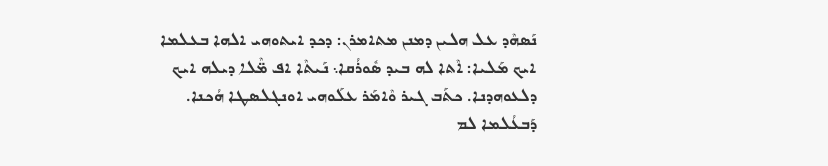ܢܰܣܗܶܕ ܥܠ ܗܠܝܢ ܕܡܢܢ ܡܬܐܡܪܢ: ܕܟܕ ܐܝܬܘܗܝ ܐܠܗܐ ܒܥܠܡܐ ܐܝܟ ܡܰܠܝܐ: ܐܶܬܐ ܠܗ ܒܝܕ ܣܽܘܪܳܩܐ܆ ܢܰܝܬܶܐ ܐܦ ܡ̈ܶܠܐ ܕܝܠܗ ܐܝܟ ܕܠܥܘܗܕܢܐ. ܟܬܰܒ ܓܝܪ ܘܶܐܡܰܪ ܥܠܰܘܗܝ ܐܘܢܓܠܣܛܐ ܗܳܟܢܐ. ܕܰܒܥܳܠܡܐ ܠܡ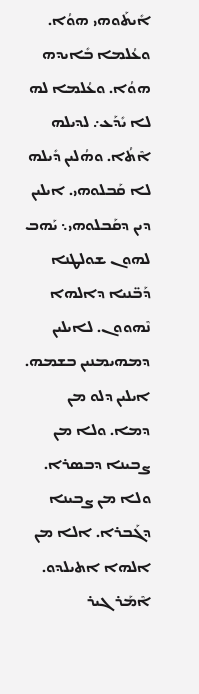ܐܺܝܬܰܘܗܝ ܗܘܳܐ. ܘܥܳܠܡܐ ܒܺܐܝܕܗ ܗܘܳܐ. ܘܥܳܠܡܐ ܠܗ ܠܐ ܝܺܕܰܥ܇ ܠܕܝܠܗ ܐܶܬܳܐ. ܘܗܳܠܝܢ ܕܺܝܠܗ ܠܐ ܩܰܒܠܘܗܝ. ܐܝܠܝܢ ܕܝܢ ܕܩܰܒܠܘܗܝ܆ ܝܰܗܒ ܠܗܘܢ ܫܘܠܛܢܐ ܕܰܒ̈ܢܝܐ ܕܐܠܗܐ ܢܶܗܘܘܢ. ܠܐܝܠܝܢ ܕܡܗܝܡܢܝܢ ܒܫܡܗ. ܐܝܠܝܢ ܕܠܘ ܡܢ ܕܡܐ. ܘܠܐ ܡܢ ܨܒܝܢܐ ܕܒܣܪܐ. ܘܠܐ ܡܢ ܨܒܝܢܐ ܕܓܰܒܪܐ. ܐܠܐ ܡܢ ܐܠܗܐ ܐܬܝܠܕܘ.
ܐܶܡܰܪ ܓܝܪ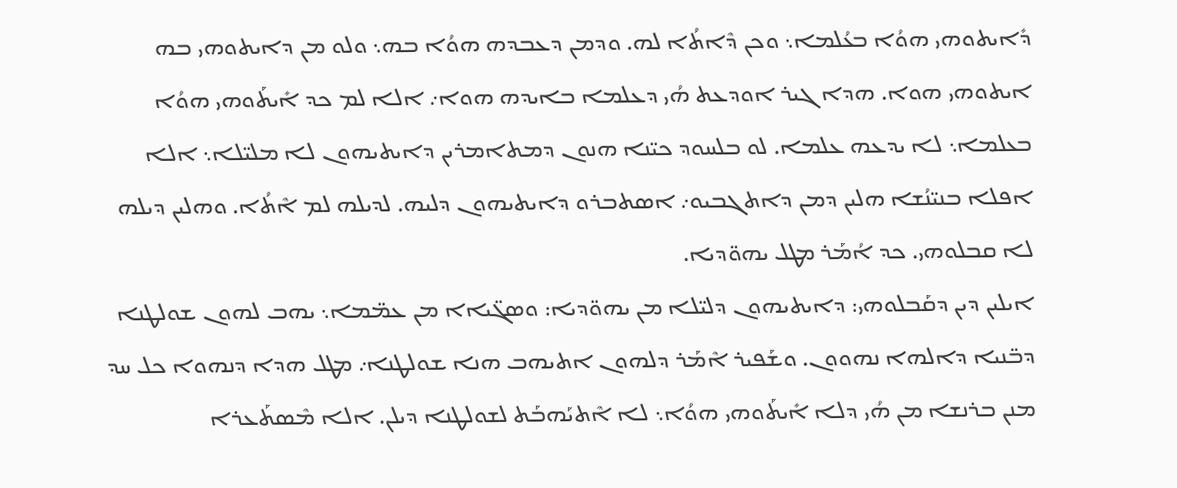ܕܺܐܝܬܘܗܝ ܗܘܳܐ ܒܥܳܠܡܐ܆ ܘܟܢ ܕܶܐܬܳܐ ܠܗ. ܘܕܡܢ ܕܥܒܕܗ ܗܘܳܐ ܒܗ܆ ܘܠܘ ܡܢ ܕܐܝܬܘܗܝ ܒܗ ܐܝܬܘܗܝ ܗܘܐ. ܗܕܐ ܓܝܪ ܐܘܕܥܬ ܗܳܝ ܕܥܠܡܐ ܒܐܝܕܗ ܗܘܐ܇ ܐܠܐ ܠܡ ܟܕ ܐܺܝܬܰܘܗܝ ܗܘܳܐ ܒܥܠܡܐ܆ ܠܐ ܝܕܥܗ ܥܠܡܐ. ܠܘ ܒܠܚܘܕ ܟܝ̈ܢܐ ܗܢܘܢ ܕܡܬܐܡܪܝܢ ܕܐܝܬܝܗܘܢ ܠܐ ܡܠܝ̈ܠܐ܆ ܐܠܐ ܐܦܠܐ ܒܢܝ̈ܢܳܫܐ ܗܠܝܢ ܕܡܢ ܕܐܬܓܒܝܘ܇ ܐܣܬܒܪܘ ܕܐܝܬܝܗܘܢ ܕܠܝܗ. ܠܕܝܠܗ ܠܡ ܐܶܬܳܐ. ܘܗܠܝܢ ܕܝܠܗ ܠܐ ܩܒܠܘܗܝ. ܟܕ ܐܳܡܰܪ ܡܛܠ ܝܗܘ̈ܕܝܐ.
ܐܝܠܝܢ ܕܝܢ ܕܩܰܒܠܘܗܝ: ܕܐܝܬܝܗܘܢ ܕܠܝ̈ܠܐ ܡܢ ܝܗܘ̈ܕܝܐ: ܘܣܓ̈ܝܐܐ ܡܢ ܥܡ̈ܡܐ܆ ܝܗܒ ܠܗܘܢ ܫܘܠܛܢܐ ܕܒ̈ܢܝܐ ܕܐܠܗܐ ܢܗܘܘܢ. ܘܫܰܦܝܪ ܐܶܡܰܪ ܕܠܗܘܢ ܐܬܝܗܒ ܗܢܐ ܫܘܠܛܢܐ܇ ܡܛܠ ܗܕܐ ܕܢܗܘܐ ܟܠ ܚܕ ܡܢܢ ܒܪܢܫܐ ܡܢ ܗܳܝ ܕܠܐ ܐܺܝܬܰܘܗܝ ܗܘܳܐ܆ ܠܐ ܐܶܬܝܰܗܒܰܬ ܠܫܘܠܛܢܐ ܕܝܠܢ. ܐܠܐ ܡܶܣܬܰܥܪܐ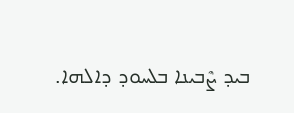ܒܝܕ ܨܶܒܝܢܐ ܒܠܚܘܕ ܕܐܠܗܐ.